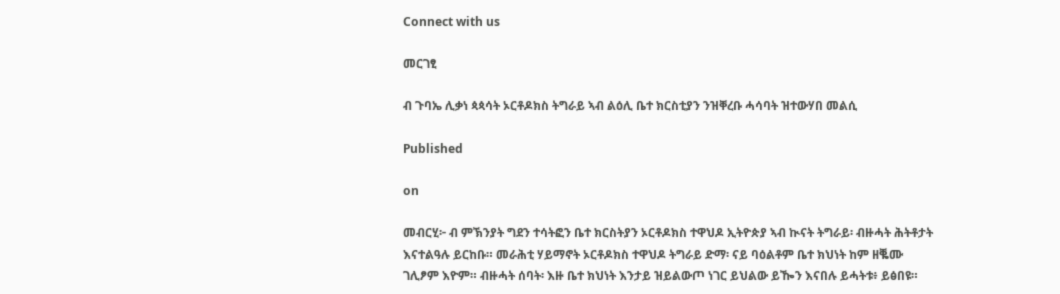Connect with us

መርገፂ

ብ ጉባኤ ሊቃነ ጳጳሳት ኦርቶዶክስ ትግራይ ኣብ ልዕሊ ቤተ ክርስቲያን ንዝቐረቡ ሓሳባት ዝተውሃበ መልሲ

Published

on

መብርሂ፦ ብ ምኽንያት ግደን ተሳትፎን ቤተ ክርስትያን ኦርቶዶክስ ተዋህዶ ኢትዮጵያ ኣብ ኲናት ትግራይ፡ ብዙሓት ሕትቶታት እናተልዓሉ ይርከቡ። መራሕቲ ሃይማኖት ኦርቶዶክስ ተዋህዶ ትግራይ ድማ፡ ናይ ባዕልቶም ቤተ ክህነት ከም ዘቘሙ ገሊፆም እዮም። ብዙሓት ሰባት፡ እዙ ቤተ ክህነት እንታይ ዝይልውጦ ነገር ይህልው ይዀን እናበሉ ይሓትቱ፥ ይፅበዩ።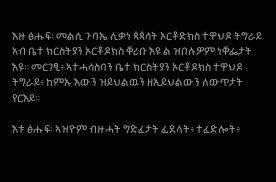እዙ ፅሑፍ፡ መልሲ ጉባኤ ሊቃነ ጳጳሳት ኦርቶድክስ ተዋህዶ ትግራይ ኣብ ቤተ ክርስትያን ኦርቶዶክስ ቐሪቡ እዩ ል ዝበሉዎም ነቐፌታት እዩ። መርገፂ፥ ኣተሓሳስባን ቤተ ክርስትያን ኦርቶዶክስ ተዋህዶ ትግራይ፥ ከምኡ እውን ዝይህልዉን ዘኢይህልውን ለውጥታት የርእይ።

እቱ ፅሑፍ፡ ኣዝዮም ብዙሓት ግድፈታት ፊደላት፥ ተፈድሎት፥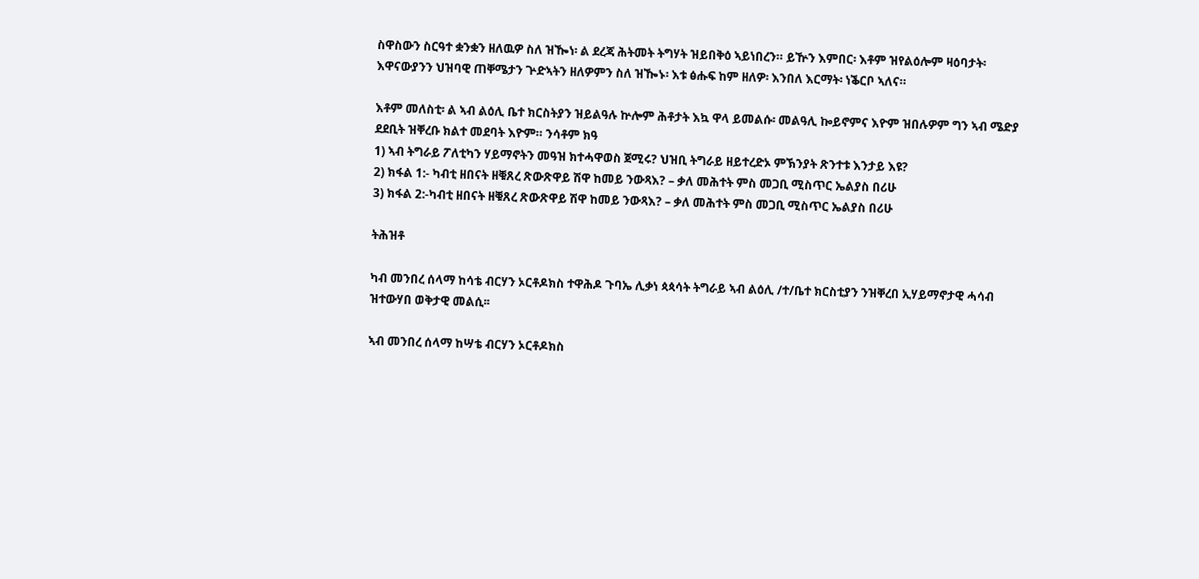ስዋስውን ስርዓተ ቋንቋን ዘለዉዎ ስለ ዝዀነ፡ ል ደረጃ ሕትመት ትግሃት ዝይበቅዕ ኣይነበረን። ይዅን እምበር፡ እቶም ዝየልዕሎም ዛዕባታት፡ እዋናውያንን ህዝባዊ ጠቐሜታን ጕድኣትን ዘለዎምን ስለ ዝዀኑ፡ እቱ ፅሑፍ ከም ዘለዎ፡ እንበለ እርማት፡ ነቕርቦ ኣለና።

እቶም መለስቲ፡ ል ኣብ ልዕሊ ቤተ ክርስትያን ዝይልዓሉ ኵሎም ሕቶታት እኳ ዋላ ይመልሱ፡ መልዓሊ ኰይኖምና እዮም ዝበሉዎም ግን ኣብ ሜድያ ደደቢት ዝቐረቡ ክልተ መደባት እዮም። ንሳቶም ክዓ
1) ኣብ ትግራይ ፖለቲካን ሃይማኖትን መዓዝ ክተሓዋወስ ጀሚሩ? ህዝቢ ትግራይ ዘይተረድኦ ምኽንያት ጽንተቱ እንታይ እዩ?
2) ክፋል 1:- ካብቲ ዘበናት ዘቑጸረ ጽውጽዋይ ሽዋ ከመይ ንውጻእ? – ቃለ መሕተት ምስ መጋቢ ሚስጥር ኤልያስ በሪሁ
3) ክፋል 2:-ካብቲ ዘበናት ዘቑጸረ ጽውጽዋይ ሽዋ ከመይ ንውጻእ? – ቃለ መሕተት ምስ መጋቢ ሚስጥር ኤልያስ በሪሁ

ትሕዝቶ

ካብ መንበረ ሰላማ ከሳቴ ብርሃን ኦርቶዶክስ ተዋሕዶ ጉባኤ ሊቃነ ጳጳሳት ትግራይ ኣብ ልዕሊ /ተ/ቤተ ክርስቲያን ንዝቐረበ ኢሃይማኖታዊ ሓሳብ ዝተውሃበ ወቅታዊ መልሲ፡፡

ኣብ መንበረ ሰላማ ከሣቴ ብርሃን ኦርቶዶክስ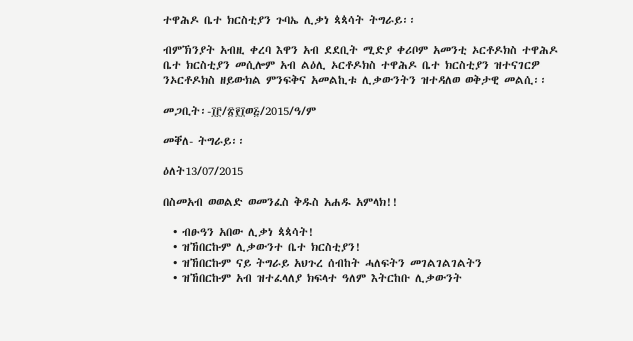ተዋሕዶ ቤተ ክርስቲያን ጉባኤ ሊቃነ ጳጳሳት ትግራይ፡፡

ብምኽንያት አብዚ ቀረባ እዋን አብ ደደቢት ሚድያ ቀሪቦም አመንቲ ኦርቶዶክስ ተዋሕዶ ቤተ ክርስቲያን መሲሎም አብ ልዕሊ ኦርቶዶክስ ተዋሕዶ ቤተ ክርስቲያን ዝተናገርዎ ንኦርቶዶክስ ዘይውክል ምንፍቅና አመልኪቱ ሊቃውንትን ዝተዳለወ ወቅታዊ መልሲ፡፡

መጋቢት፡-፲፫/፳፻፲ወ፭/2015/ዓ/ም

መቐለ- ትግራይ፡፡

ዕለት13/07/2015

በስመአብ ወወልድ ወመንፈስ ቅዱስ አሐዱ አምላክ!!

  • ብፁዓን አበው ሊቃነ ጳጳሳት!
  • ዝኸበርኩም ሊቃውንተ ቤተ ክርስቲያን!
  • ዝኸበርኩም ናይ ትግራይ አህጉረ ሰብከት ሓለፍትን መገልገልገልትን
  • ዝኸበርኩም አብ ዝተፈላለያ ክፍላተ ዓለም እትርከቡ ሊቃውንት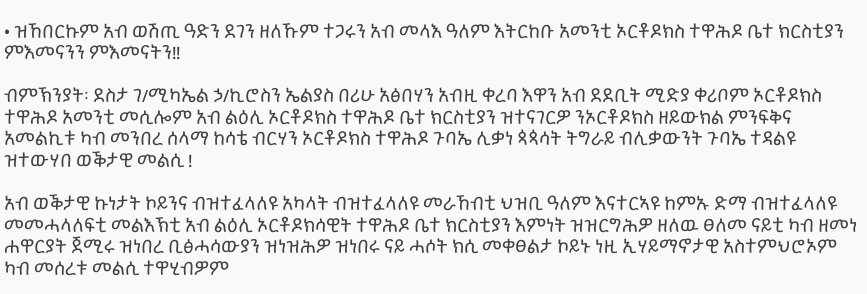• ዝኸበርኩም አብ ወሽጢ ዓድን ደገን ዘለኹም ተጋሩን አብ መላእ ዓለም እትርከቡ አመንቲ ኦርቶዶክስ ተዋሕዶ ቤተ ክርስቲያን ምእመናንን ምእመናትን!!

ብምኽንያት፡ ደስታ ገ/ሚካኤል ኃ/ኪሮስን ኤልያስ በሪሁ አፅበሃን አብዚ ቀረባ እዋን አብ ደደቢት ሚድያ ቀሪቦም ኦርቶዶክስ ተዋሕዶ አመንቲ መሲሎም አብ ልዕሊ ኦርቶዶክስ ተዋሕዶ ቤተ ክርስቲያን ዝተናገርዎ ንኦርቶዶክስ ዘይውክል ምንፍቅና አመልኪቱ ካብ መንበረ ሰላማ ከሳቴ ብርሃን ኦርቶዶክስ ተዋሕዶ ጉባኤ ሊቃነ ጳጳሳት ትግራይ ብሊቃውንት ጉባኤ ተዳልዩ ዝተውሃበ ወቕታዊ መልሲ !

አብ ወቕታዊ ኩነታት ኮይንና ብዝተፈላለዩ አካላት ብዝተፈላለዩ መራኸብቲ ህዝቢ ዓለም እናተርኣዩ ከምኡ ድማ ብዝተፈላለዩ መመሓላለፍቲ መልእኽቲ አብ ልዕሊ ኦርቶዶክሳዊት ተዋሕዶ ቤተ ክርስቲያን እምነት ዝዝርግሕዎ ዘለዉ ፀለመ ናይቲ ካብ ዘመነ ሐዋርያት ጀሚሩ ዝነበረ ቢፅሓሳውያን ዝነዝሕዎ ዝነበሩ ናይ ሓሶት ክሲ መቀፀልታ ኮይኑ ነዚ ኢሃይማኖታዊ አስተምህሮኦም ካብ መሰረቱ መልሲ ተዋሂብዎም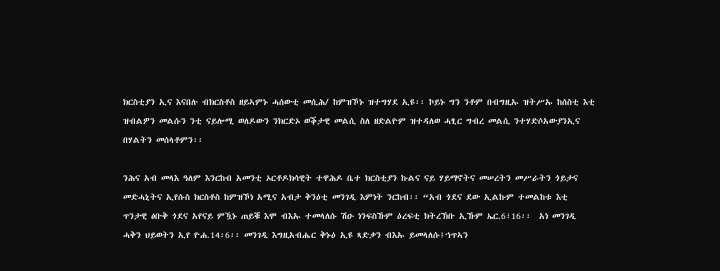ክርስቲያን ኢና እናበሉ ብክርስቶስ ዘይኣምኑ ሓሰውቲ መሲሕ/ ከምዝኾኑ ዝተግሃደ ኢዩ፡፡ ኮይኑ ግን ንቶም በብግዚኡ ዝትሥኡ ከሰስቲ እቲ ዝብልዎን መልሱን ንቲ ናይሎሚ ወለዶውን ንክርድኦ ወቕታዊ መልሲ ስለ ዘድልዮም ዝተዳለወ ሓፂር ግብረ መልሲ ንተሃድሶአውያንኢና በሃልትን መሰላቶምን፡፡

ንሕና አብ መላእ ዓለም እንርከብ አመንቲ ኦርቶዶክሳዊት ተዋሕዶ ቤተ ክርስቲያን ኩልና ናይ ሃይማኖትና መሠረትን መሥራትን ጎይታና መድሓኒትና ኢየሱስ ክርስቶስ ከምዝኾነ አሚና አብታ ቅንዕቲ መንገዲ እምነት ንርከብ፡፡ “አብ ጎደና ደው ኢልኩም ተመልከቱ እቲ ጥንታዊ ፅቡቅ ጎደና አየናይ ምዃኑ ጠይቑ እሞ ብእኡ ተመላለሱ ሽዑ ነንፍስኹም ዕረፍቲ ክትረኽቡ ኢኹም ኤር.6፣16፡፡  አነ መንገዲ ሓቅን ህይወትን ኢየ ዮሐ.14፡6፡፡ መንገዲ እግዚአብሔር ቅኑዕ ኢዩ ጻድቃን ብእኡ ይመላለሱ፤ኀጥኣን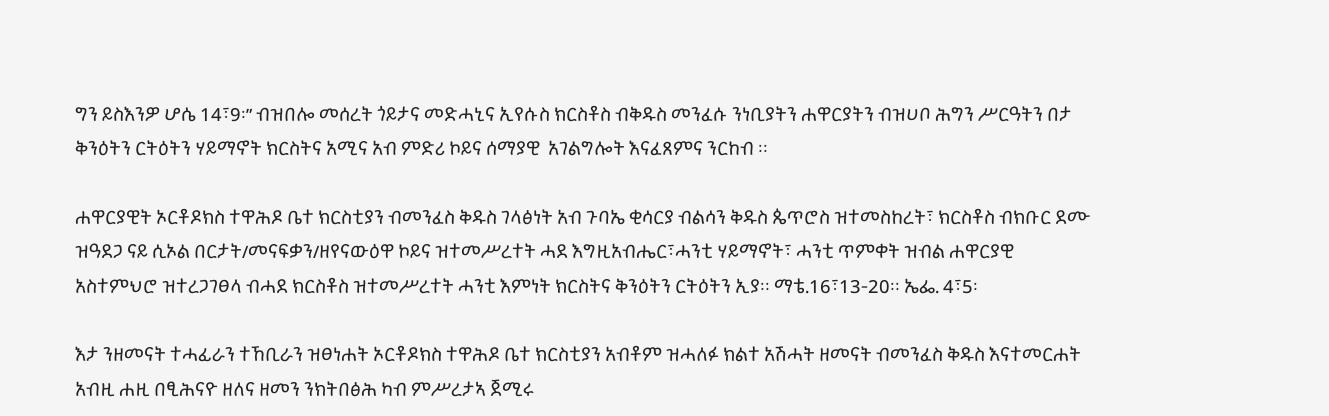ግን ይስእንዎ ሆሴ 14፣9፡” ብዝበሎ መሰረት ጎይታና መድሓኒና ኢየሱስ ክርስቶስ ብቅዱስ መንፈሱ ንነቢያትን ሐዋርያትን ብዝሀቦ ሕግን ሥርዓትን በታ ቅንዕትን ርትዕትን ሃይማኖት ክርስትና አሚና አብ ምድሪ ኮይና ሰማያዊ  አገልግሎት እናፈጸምና ንርከብ ፡፡

ሐዋርያዊት ኦርቶዶክስ ተዋሕዶ ቤተ ክርስቲያን ብመንፈስ ቅዱስ ገላፅነት አብ ጉባኤ ቂሳርያ ብልሳን ቅዱስ ጴጥሮስ ዝተመስከረት፣ ክርስቶስ ብክቡር ደሙ ዝዓደጋ ናይ ሲኦል በርታት/መናፍቃን/ዘየናውዕዋ ኮይና ዝተመሥረተት ሓደ እግዚአብሔር፣ሓንቲ ሃይማኖት፣ ሓንቲ ጥምቀት ዝብል ሐዋርያዊ አስተምህሮ ዝተረጋገፀላ ብሓደ ክርስቶስ ዝተመሥረተት ሓንቲ እምነት ክርስትና ቅንዕትን ርትዕትን ኢያ፡፡ ማቴ.16፣13-20፡፡ ኤፌ. 4፣5፡

እታ ንዘመናት ተሓፊራን ተኸቢራን ዝፀነሐት ኦርቶዶክስ ተዋሕዶ ቤተ ክርስቲያን አብቶም ዝሓለፉ ክልተ አሽሓት ዘመናት ብመንፈስ ቅዱስ እናተመርሐት አብዚ ሐዚ በፂሕናዮ ዘለና ዘመን ንክትበፅሕ ካብ ምሥረታኣ ጀሚሩ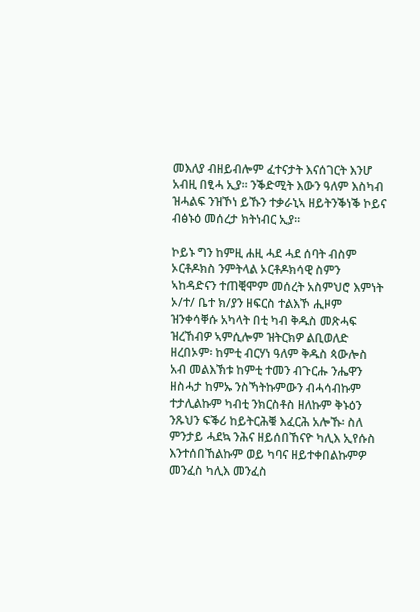መእለያ ብዘይብሎም ፈተናታት እናሰገርት እንሆ አብዚ በፂሓ ኢያ። ንቕድሚት እውን ዓለም እስካብ ዝሓልፍ ንዝኾነ ይኹን ተቃራኒኣ ዘይትንቕነቕ ኮይና ብፅኑዕ መሰረታ ክትነብር ኢያ፡፡

ኮይኑ ግን ከምዚ ሐዚ ሓደ ሓደ ሰባት ብስም ኦርቶዶክስ ንምትላል ኦርቶዶክሳዊ ስምን ኣከዳድናን ተጠቒሞም መሰረት አስምህሮ እምነት ኦ/ተ/ ቤተ ክ/ያን ዘፍርስ ተልእኾ ሒዞም ዝንቀሳቐሱ አካላት በቲ ካብ ቅዱስ መጽሓፍ ዝረኸብዎ ኣምሲሎም ዝትርክዎ ልቢወለድ ዘረበኦም፡ ከምቲ ብርሃነ ዓለም ቅዱስ ጳውሎስ አብ መልእኽቱ ከምቲ ተመን ብጉርሑ ንሔዋን ዘስሓታ ከምኡ ንስኻትኩምውን ብሓሳብኩም ተታሊልኩም ካብቲ ንክርስቶስ ዘለኩም ቅኑዕን ንጹህን ፍቕሪ ከይትርሕቑ እፈርሕ አሎኹ፡ ስለ ምንታይ ሓደኳ ንሕና ዘይሰበኸናዮ ካሊእ ኢየሱስ እንተሰበኸልኩም ወይ ካባና ዘይተቀበልኩምዎ መንፈስ ካሊእ መንፈስ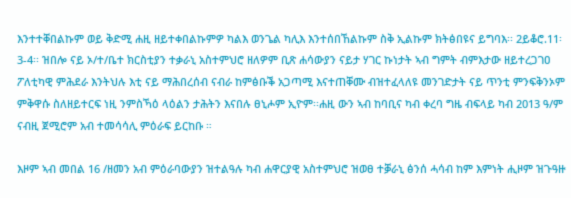እንተተቐበልኩም ወይ ቅድሚ ሐዚ ዘይተቀበልኩምዎ ካልእ ወንጌል ካሊእ እንተሰበኸልኩም ስቅ ኢልኩም ክትፅበዩና ይግባእ፡፡ 2ይቆሮ.11፡3-4፡፡ ዝበሎ ናይ ኦ/ተ/ቤተ ክርስቲያን ተቃራኒ አስተምህሮ ዘለዎም ቢጽ ሐሳውያን ናይታ ሃገር ኩነታት ኣብ ግምት ብምእታው ዘይተረጋገዐ ፖለቲካዊ ምሕደራ እንትህሉ እቲ ናይ ማሕበረሰብ ናብራ ከምፅቡቕ አጋጣሚ እናተጠቐሙ ብዝተፈላለዩ መንገድታት ናይ ጥንቲ ምንፍቅንኦም ምቅዋሱ ስለዘይተርፍ ነዚ ንምስኻዕ ላዕልን ታሕትን እናበሉ ፀኒሖም ኢዮም፡፡ሐዚ ውን ኣብ ከባቢና ካብ ቀረባ ግዜ ብፍላይ ካብ 2013 ዓ/ም ናብዚ ጀሚሮም አብ ተመሳሳሊ ምዕራፍ ይርከቡ ።

እዞም ኣብ መበል 16 /ዘመን አብ ምዕራባውያን ዝተልዓሉ ካብ ሐዋርያዊ አስተምህሮ ዝወፀ ተቓራኒ ፅንሰ ሓሳብ ከም እምነት ሒዞም ዝጉዓዙ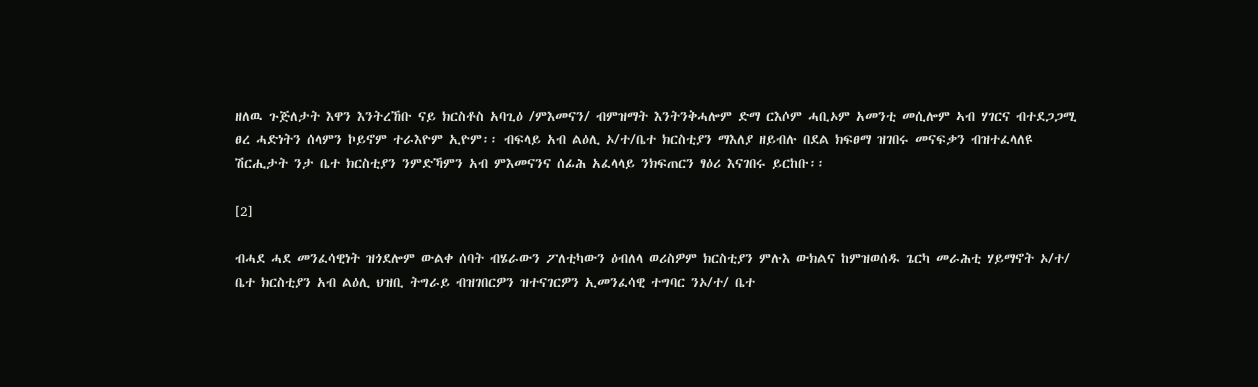ዘለዉ ጉጅለታት እዋን እንትረኸቡ ናይ ክርስቶስ አባጊዕ /ምእመናን/ ብምዝማት እንትንቅሓሎም ድማ ርእሶም ሓቢኦም አመንቲ መሲሎም ኣብ ሃገርና ብተደጋጋሚ ፀረ ሓድነትን ሰላምን ኮይኖም ተራእዮም ኢዮም፡፡ ብፍላይ አብ ልዕሊ ኦ/ተ/ቤተ ክርስቲያን ማእለያ ዘይብሉ በደል ክፍፀማ ዝገበሩ መናፍቃን ብዝተፈላለዩ ሽርሒታት ንታ ቤተ ክርስቲያን ንምድኻምን አብ ምእመናንና ሰፊሕ አፈላላይ ንክፍጠርን ፃዕሪ እናገበሩ ይርከቡ፡፡

[2]

ብሓደ ሓደ መንፈሳዊነት ዝጎደሎም ውልቀ ሰባት ብሄራውን ፖለቲካውን ዕብለላ ወሪስዎም ክርስቲያን ምሉእ ውክልና ከምዝወሰዱ ጌርካ መራሕቲ ሃይማኖት ኦ/ተ/ ቤተ ክርስቲያን አብ ልዕሊ ህዝቢ ትግራይ ብዝገበርዎን ዝተናገርዎን ኢመንፈሳዊ ተግባር ንኦ/ተ/ ቤተ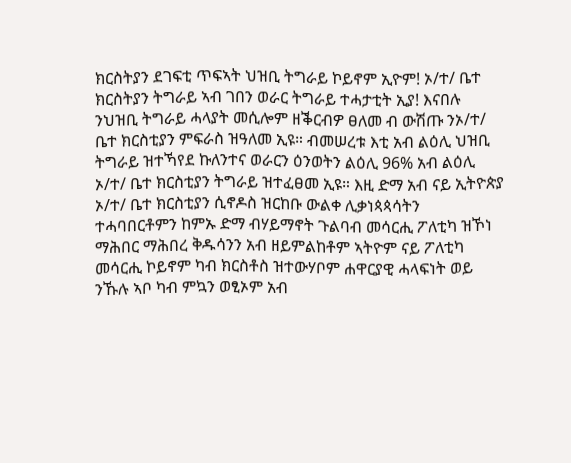ክርስትያን ደገፍቲ ጥፍኣት ህዝቢ ትግራይ ኮይኖም ኢዮም! ኦ/ተ/ ቤተ ክርስትያን ትግራይ ኣብ ገበን ወራር ትግራይ ተሓታቲት ኢያ! እናበሉ ንህዝቢ ትግራይ ሓላያት መሲሎም ዘቕርብዎ ፀለመ ብ ውሽጡ ንኦ/ተ/ ቤተ ክርስቲያን ምፍራስ ዝዓለመ ኢዩ። ብመሠረቱ እቲ አብ ልዕሊ ህዝቢ ትግራይ ዝተኻየደ ኩለንተና ወራርን ዕንወትን ልዕሊ 96% አብ ልዕሊ ኦ/ተ/ ቤተ ክርስቲያን ትግራይ ዝተፈፀመ ኢዩ። እዚ ድማ አብ ናይ ኢትዮጵያ ኦ/ተ/ ቤተ ክርስቲያን ሲኖዶስ ዝርከቡ ውልቀ ሊቃነጳጳሳትን ተሓባበርቶምን ከምኡ ድማ ብሃይማኖት ጉልባብ መሳርሒ ፖለቲካ ዝኾነ ማሕበር ማሕበረ ቅዱሳንን አብ ዘይምልከቶም ኣትዮም ናይ ፖለቲካ መሳርሒ ኮይኖም ካብ ክርስቶስ ዝተውሃቦም ሐዋርያዊ ሓላፍነት ወይ ንኹሉ ኣቦ ካብ ምኳን ወፂኦም አብ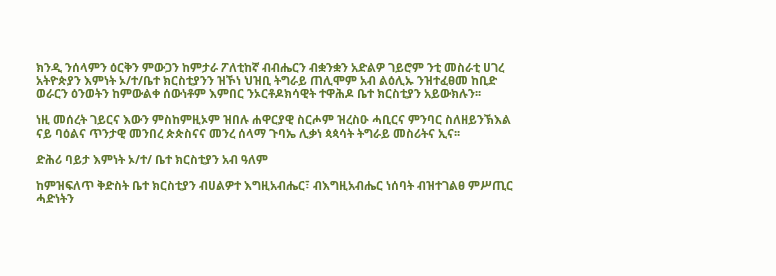ክንዲ ንሰላምን ዕርቅን ምውጋን ከምታራ ፖለቲከኛ ብብሔርን ብቋንቋን አድልዎ ገይሮም ንቲ መስራቲ ሀገረ አትዮጵያን እምነት ኦ/ተ/ቤተ ክርስቲያንን ዝኾነ ህዝቢ ትግራይ ጠሊሞም አብ ልዕሊኡ ንዝተፈፀመ ከቢድ ወራርን ዕንወትን ከምውልቀ ሰውነቶም እምበር ንኦርቶዶክሳዊት ተዋሕዶ ቤተ ክርስቲያን አይውክሉን፡፡

ነዚ መሰረት ገይርና እውን ምስከምዚኦም ዝበሉ ሐዋርያዊ ስርሖም ዝረስዑ ሓቢርና ምንባር ስለዘይንኽእል ናይ ባዕልና ጥንታዊ መንበረ ጵጵስናና መንረ ሰላማ ጉባኤ ሊቃነ ጳጳሳት ትግራይ መስሪትና ኢና፡፡

ድሕሪ ባይታ እምነት ኦ/ተ/ ቤተ ክርስቲያን አብ ዓለም

ከምዝፍለጥ ቅድስት ቤተ ክርስቲያን ብሀልዎተ እግዚአብሔር፣ ብእግዚአብሔር ነሰባት ብዝተገልፀ ምሥጢር ሓድነትን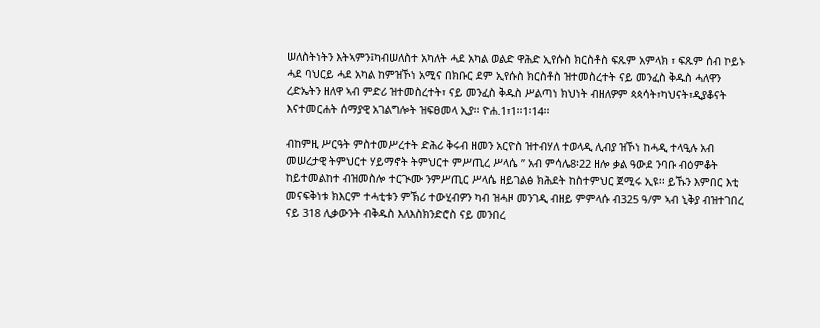ሠለስትነትን እትኣምን፤ካብሠለስተ አካለት ሓደ አካል ወልድ ዋሕድ ኢየሱስ ክርስቶስ ፍጹም አምላክ ፣ ፍጹም ሰብ ኮይኑ ሓደ ባህርይ ሓደ አካል ከምዝኾነ አሚና በክቡር ደም ኢየሱስ ክርስቶስ ዝተመስረተት ናይ መንፈስ ቅዱስ ሓለዋን ረድኤትን ዘለዋ ኣብ ምድሪ ዝተመስረተት፣ ናይ መንፈስ ቅዱስ ሥልጣነ ክህነት ብዘለዎም ጳጳሳት፣ካህናት፣ዲያቆናት እናተመርሐት ሰማያዊ አገልግሎት ዝፍፀመላ ኢያ፡፡ ዮሐ.1፣1፡፡1፡14፡፡

ብከምዚ ሥርዓት ምስተመሥረተት ድሕሪ ቅሩብ ዘመን አርዮስ ዝተብሃለ ተወላዲ ሊብያ ዝኾነ ከሓዲ ተላዒሉ አብ መሠረታዊ ትምህርተ ሃይማኖት ትምህርተ ምሥጢረ ሥላሴ ” አብ ምሳሌ8፡22 ዘሎ ቃል ዓውደ ንባቡ ብዕምቆት ከይተመልከተ ብዝመስሎ ተርጒሙ ንምሥጢር ሥላሴ ዘይገልፅ ክሕደት ከስተምህር ጀሚሩ ኢዩ፡፡ ይኹን እምበር እቲ መናፍቅነቱ ክእርም ተሓቲቱን ምኽሪ ተውሂብዎን ካብ ዝሓዞ መንገዲ ብዘይ ምምላሱ ብ325 ዓ/ም ኣብ ኒቅያ ብዝተገበረ ናይ 318 ሊቃውንት ብቅዱስ እለእስክንድሮስ ናይ መንበረ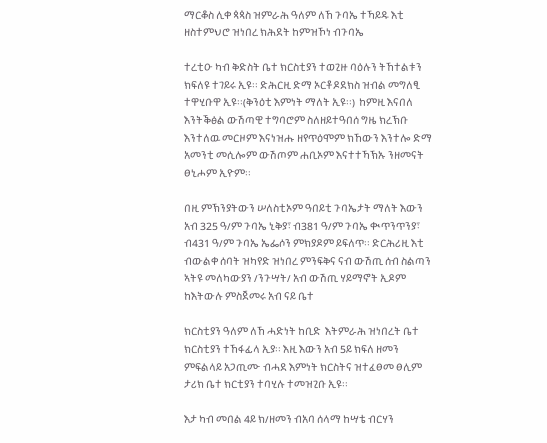ማርቆስ ሊቀ ጳጳስ ዝምራሕ ዓለም ለኸ ጉባኤ ተኻይዱ እቲ ዘስተምህሮ ዝነበረ ክሕደት ከምዝኾነ ብጉባኤ

ተረቲዑ ካብ ቅድስት ቤተ ክርስቲያን ተወጊዙ ባዕሉን ትኸተልቱን ክፍለዩ ተገይሩ ኢዩ፡፡ ድሕርዚ ድማ ኦርቶዶደክስ ዝብል መግለፂ ተዋሂቡዋ ኢዩ፡፡(ቅንዕቲ እምነት ማለት ኢዩ፡፡)  ከምዚ እናበለ እንትቕፅል ውሽጣዊ ተግባሮም ስለዘይተዓበሰ ግዜ ክረኽቡ እንተለዉ መርዞም እናነዝሑ ዘየጥዕሞም ክኸውን እንተሎ ድማ አመንቲ መሲሎም ውሽጦም ሐቢኦም እናተተኻኽኡ ንዘመናት ፀኒሖም ኢዮም፡፡

በዚ ምኽንያትውን ሠለስቲኦም ዓበይቲ ጉባኤታት ማለት እውን አብ 325 ዓ/ም ጉባኤ ኒቅያ፣ ብ381 ዓ/ም ጉባኤ ቊጥንጥንያ፣ ብ431 ዓ/ም ጉባኤ ኤፌሶን ምክያዶም ይፍለጥ፡፡ ድርሕሪዚ እቲ ብውልቀ ሰባት ዝካየድ ዝነበረ ምንፍቅና ናብ ውሽጢ ሰብ ስልጣን ኣትዩ መለካውያን /ንጉሣት/ አብ ውሽጢ ሃይማኖት ኢዶም ከእትውሉ ምስጀመሩ አብ ናይ ቤተ

ክርስቲያን ዓለም ለኸ ሓድነት ከቢድ  እትምራሕ ዝነበረት ቤተ ክርስቲያን ተኸፋፊላ ኢያ፡፡ እዚ እውን አብ 5ይ ክፍለ ዘመን ምፍልላይ አጋጢሙ ብሓደ እምነት ክርስትና ዝተፈፀመ ፀሊም ታሪክ ቤተ ክርቲያን ተባሂሉ ተመዝጊቡ ኢዩ፡፡

እታ ካብ መበል 4ይ ክ/ዘመን ብአባ ሰላማ ከሣቴ ብርሃን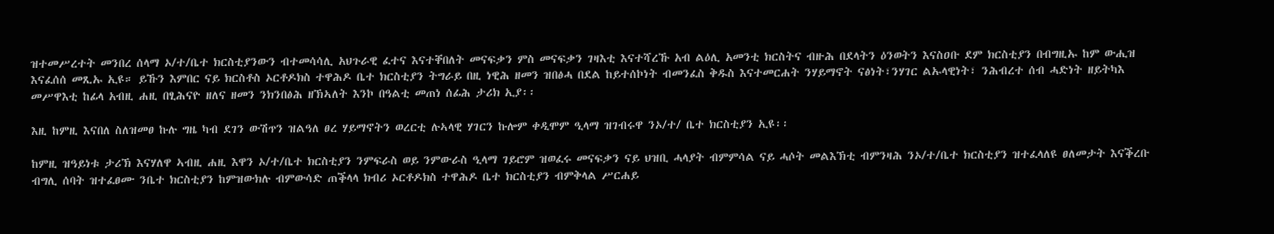ዝተመሥረተት መንበረ ሰላማ ኦ/ተ/ቤተ ክርስቲያንውን ብተመሳሳሊ አህጉራዊ ፈተና እናተቐበለት መናፍቃን ምስ መናፍቃን ገዛእቲ እናተሻረኹ አብ ልዕሊ አመንቲ ክርስትና ብዙሕ በደላትን ዕንወትን እናስዐቡ ደም ክርስቲያን በብግዚኡ ከም ውሒዝ እናፈሰሰ መጺኡ ኢዩ። ይኹን እምበር ናይ ክርስቶስ ኦርቶዶክስ ተዋሕዶ ቤተ ክርስቲያን ትግራይ በዚ ነዊሕ ዘመን ዝበፅሓ በደል ከይተሰኮነት ብመንፈስ ቅዱስ እናተመርሐት ንሃይማኖት ናፅነት፣ንሃገር ልኡላዊነት፣ ንሕብረተ ሰብ ሓድነት ዘይትካእ መሥዋእቲ ከፊላ አብዚ ሐዚ በፂሕናዮ ዘለና ዘመን ንክንበፅሕ ዘኽኣለት እንኮ በዓልቲ መጠነ ሰፊሕ ታሪክ ኢያ፡፡

እዚ ከምዚ እናበለ ስለዝመፀ ኩሉ ግዜ ካብ ደገን ውሽጥን ዝልዓለ ፀረ ሃይማኖትን ወረርቲ ሉኣላዊ ሃገርን ኩሎም ቀዲሞም ዒላማ ዝገብሩዋ ንኦ/ተ/ ቤተ ክርስቲያን ኢዩ፡፡

ከምዚ ዝዓይነቱ ታሪኽ እናሃለዋ ኣብዚ ሐዚ እዋን ኦ/ተ/ቤተ ክርስቲያን ንምፍራስ ወይ ንምውራስ ዒላማ ገይሮም ዝወፈሩ መናፍቃን ናይ ህዝቢ ሓላያት ብምምሳል ናይ ሓሶት መልእኽቲ ብምንዛሕ ንኦ/ተ/ቤተ ክርስቲያን ዝተፈላለዩ ፀለመታት እናቕረቡ ብግሊ ሰባት ዝተፈፀሙ ንቤተ ክርስቲያን ከምዝውክሉ ብምውሳድ ጠቕላላ ክብሪ ኦርቶዶክስ ተዋሕዶ ቤተ ክርስቲያን ብምቅላል ሥርሐይ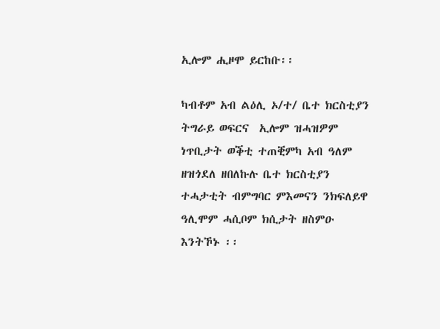ኢሎም ሒዞሞ ይርከቡ፡፡

ካብቶም አብ ልዕሊ ኦ/ተ/ ቤተ ክርስቲያን ትግራይ ወፍርና  ኢሎም ዝሓዝዎም ነጥቢታት ወቕቲ ተጠቒምካ አብ ዓለም ዘዝጎደለ ዘበለኩሉ ቤተ ክርስቲያን ተሓታቲት ብምግባር ምእመናን ንክፍለይዋ ዓሊሞም ሓሲቦም ክሲታት ዘስምዑ እንትኾኑ ፡፡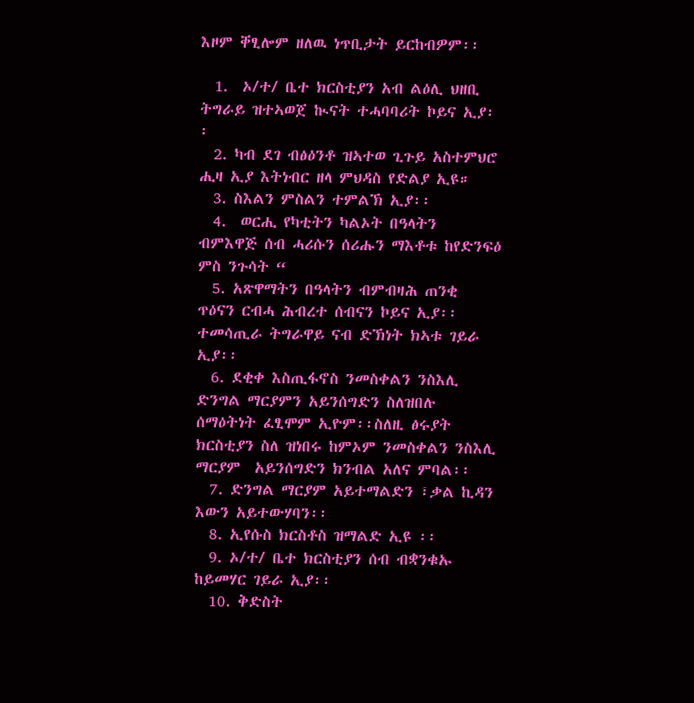እዞም ቐፂሎም ዘለዉ ነጥቢታት ይርከብዎም፡፡

  1.  ኦ/ተ/ ቤተ ክርስቲያን አብ ልዕሊ ህዘቢ ትግራይ ዝተኣወጀ ኲናት ተሓባባሪት ኮይና ኢያ፡፡
  2. ካብ ደገ ብፅዕንቶ ዝኣተወ ጊጉይ አስተምህሮ ሒዛ ኢያ እትነብር ዘላ ምህዳስ የድልያ ኢዩ።
  3. ስእልን ምስልን ተምልኽ ኢያ፡፡
  4.  ወርሒ የካቲትን ካልኦት በዓላትን ብምእዋጅ ሰብ ሓሪሱን ሰሪሑን ማእቶቱ ከየድንፍዕ ምስ ንጉሳት “
  5. አጽዋማትን በዓላትን ብምብዛሕ ጠንቂ ጥዕናን ርብሓ ሕብረተ ሰብናን ኮይና ኢያ፡፡ ተመሳጢራ ትግራዋይ ናብ ድኽነት ክኣቱ ገይራ ኢያ፡፡
  6. ደቂቀ እስጢፋኖስ ንመስቀልን ንስእሊ ድንግል ማርያምን አይንሰግድን ስለዝበሉ ሰማዕትነት ፈፂሞም ኢዮም፡፡ስለዚ ፅሩያት ክርስቲያን ስለ ዝነበሩ ከምኦም ንመስቀልን ንስእሊ ማርያም  አይንሰግድን ክንብል አለና ምባል፡፡
  7. ድንግል ማርያም አይተማልድን ፣ቃል ኪዳን እውን አይተውሃባን፡፡
  8. ኢየሱስ ክርስቶስ ዝማልድ ኢዩ ፡፡
  9. ኦ/ተ/ ቤተ ክርስቲያን ሰብ ብቋንቁኡ ከይመሃር ገይራ ኢያ፡፡
  10. ቅድስት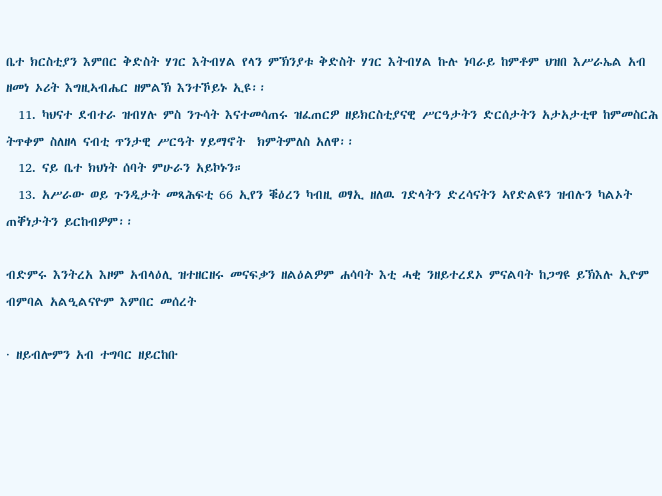ቤተ ክርስቲያን እምበር ቅድስት ሃገር እትብሃል የላን ምኽንያቱ ቅድስት ሃገር እትብሃል ኩሉ ነባራይ ከምቶም ህዝበ እሥራኤል አብ ዘመነ ኦሪት እግዚኣብሔር ዘምልኽ እንተኾይኑ ኢዩ፡፡
  11. ካህናተ ደብተራ ዝብሃሉ ምስ ንጉሳት እናተመሳጠሩ ዝፈጠርዎ ዘይክርስቲያናዊ ሥርዓታትን ድርሰታትን አታአታቲዋ ከምመስርሕ ትጥቀም ስለዘላ ናብቲ ጥንታዊ ሥርዓት ሃይማኖት  ክምትምለስ አለዋ፡፡
  12. ናይ ቤተ ክህነት ሰባት ምሁራን አይኮኑን።
  13. አሥራው ወይ ጉንዲታት መጻሕፍቲ 66 ኢየን ቑዕረን ካብዚ ወፃኢ ዘለዉ ገድላትን ድረሳናትን ኣየድልዩን ዝብሉን ካልኦት ጠቐነታትን ይርከብዎም፡፡

ብድምሩ እንትረአ እዞም አብላዕሊ ዝተዘርዘሩ መናፍቃን ዘልዕልዎም ሐሳባት እቲ ሓቂ ንዘይተረደኦ ምናልባት ከጋግዩ ይኽእሉ ኢዮም ብምባል አልዒልናዮም እምበር መሰረት

· ዘይብሎምን አብ ተግባር ዘይርከቡ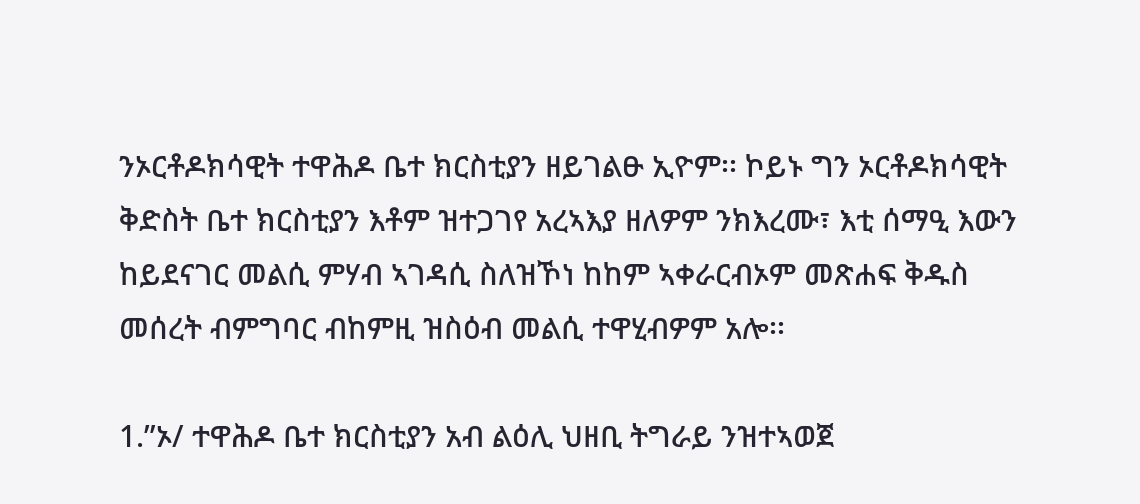ንኦርቶዶክሳዊት ተዋሕዶ ቤተ ክርስቲያን ዘይገልፁ ኢዮም፡፡ ኮይኑ ግን ኦርቶዶክሳዊት ቅድስት ቤተ ክርስቲያን እቶም ዝተጋገየ አረኣእያ ዘለዎም ንክእረሙ፣ እቲ ሰማዒ እውን ከይደናገር መልሲ ምሃብ ኣገዳሲ ስለዝኾነ ከከም ኣቀራርብኦም መጽሐፍ ቅዱስ መሰረት ብምግባር ብከምዚ ዝስዕብ መልሲ ተዋሂብዎም አሎ፡፡

1.”ኦ/ ተዋሕዶ ቤተ ክርስቲያን አብ ልዕሊ ህዘቢ ትግራይ ንዝተኣወጀ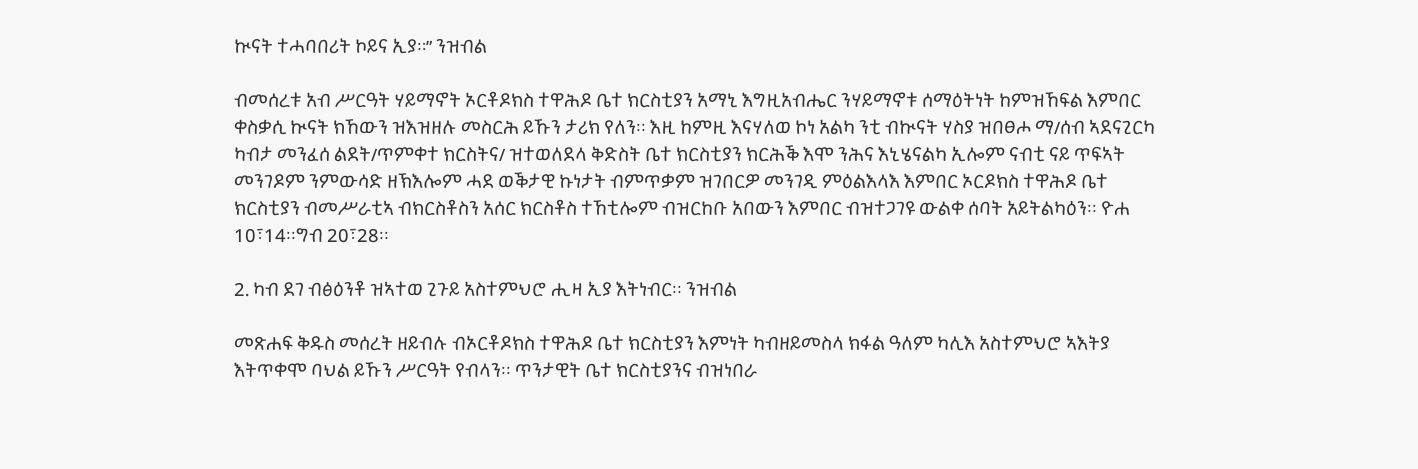ኲናት ተሓባበሪት ኮይና ኢያ።” ንዝብል

ብመሰረቱ አብ ሥርዓት ሃይማኖት ኦርቶዶክስ ተዋሕዶ ቤተ ክርስቲያን አማኒ እግዚአብሔር ንሃይማኖቱ ሰማዕትነት ከምዝኸፍል እምበር ቀስቃሲ ኲናት ክኸውን ዝእዝዘሉ መስርሕ ይኹን ታሪክ የለን፡፡ እዚ ከምዚ እናሃለወ ኮነ አልካ ንቲ ብኲናት ሃስያ ዝበፀሖ ማ/ሰብ ኣደናጊርካ ካብታ መንፈሰ ልደት/ጥምቀተ ክርስትና/ ዝተወለደላ ቅድስት ቤተ ክርስቲያን ክርሕቕ እሞ ንሕና እኒሄናልካ ኢሎም ናብቲ ናይ ጥፍኣት መንገዶም ንምውሳድ ዘኽእሎም ሓደ ወቕታዊ ኩነታት ብምጥቃም ዝገበርዎ መንገዲ ምዕልእላእ እምበር ኦርዶክስ ተዋሕዶ ቤተ ክርስቲያን ብመሥራቲኣ ብክርስቶስን አሰር ክርስቶስ ተኸቲሎም ብዝርከቡ አበውን እምበር ብዝተጋገዩ ውልቀ ሰባት አይትልካዕን፡፡ ዮሐ 10፣14፡፡ግብ 20፣28፡፡

2. ካብ ደገ ብፅዕንቶ ዝኣተወ ጊጉይ አስተምህሮ ሒዛ ኢያ እትነብር፡፡ ንዝብል

መጽሐፍ ቅዱስ መሰረት ዘይብሉ ብኦርቶዶክስ ተዋሕዶ ቤተ ክርስቲያን እምነት ካብዘይመስላ ክፋል ዓለም ካሊእ አስተምህሮ ኣእትያ እትጥቀሞ ባህል ይኹን ሥርዓት የብላን፡፡ ጥንታዊት ቤተ ክርስቲያንና ብዝነበራ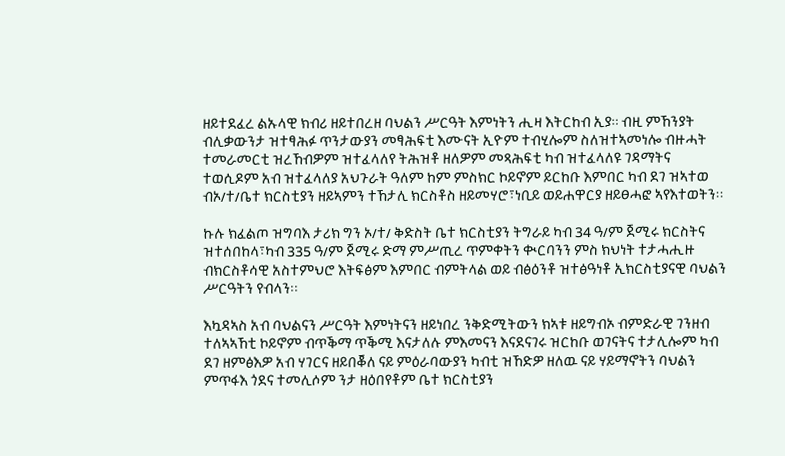ዘይተደፈረ ልኡላዊ ክብሪ ዘይተበረዘ ባህልን ሥርዓት እምነትን ሒዛ እትርከብ ኢያ። ብዚ ምኸንያት ብሊቃውንታ ዝተፃሕፉ ጥንታውያን መፃሕፍቲ እሙናት ኢዮም ተብሂሎም ስለዝተኣመነሎ ብዙሓት ተመራመርቲ ዝረኸብዎም ዝተፈላለየ ትሕዝቶ ዘለዎም መጻሕፍቲ ካብ ዝተፈላለዩ ገዳማትና ተወሲዶም አብ ዝተፈላለያ አህጉራት ዓለም ከም ምስክር ኮይኖም ይርከቡ እምበር ካብ ደገ ዝኣተወ ብኦ/ተ/ቤተ ክርስቲያን ዘይኣምን ተኸታሊ ክርስቶስ ዘይመሃሮ፣ነቢይ ወይሐዋርያ ዘይፀሓፎ ኣየእተወትን፡፡

ኩሉ ክፈልጦ ዝግባእ ታሪክ ግን ኦ/ተ/ ቅድስት ቤተ ክርስቲያን ትግራይ ካብ 34 ዓ/ም ጀሚሩ ክርስትና ዝተሰበከላ፣ካብ 335 ዓ/ም ጀሚሩ ድማ ምሥጢረ ጥምቀትን ቊርባንን ምስ ክህነት ተታሓሒዙ ብክርስቶሳዊ አስተምህሮ እትፍፅም እምበር ብምትላል ወይ ብፅዕንቶ ዝተፅዓነቶ ኢክርስቲያናዊ ባህልን ሥርዓትን የብላን፡፡

እኳዳኣስ አብ ባህልናን ሥርዓት እምነትናን ዘይነበረ ንቅድሚትውን ክኣቱ ዘይግብኦ ብምድራዊ ገንዘብ ተለኣኣኸቲ ኮይኖም ብጥቕማ ጥቕሚ እናታለሉ ምእመናን እናደናገሩ ዝርከቡ ወገናትና ተታሊሎም ካብ ደገ ዘምፅእዎ አብ ሃገርና ዘይበቖለ ናይ ምዕራባውያን ካብቲ ዝኸድዎ ዘለዉ ናይ ሃይማኖትን ባህልን ምጥፋእ ጎደና ተመሊሶም ንታ ዘዕበየቶም ቤተ ክርስቲያን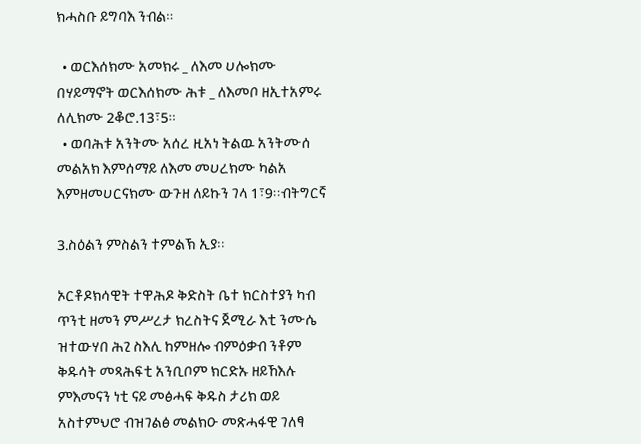ክሓስቡ ይግባእ ንብል።

  • ወርእሰክሙ አመክሩ _ ለእመ ሀሎክሙ በሃይማኖት ወርእሰክሙ ሕቱ _ ለእመቦ ዘኢተአምሩ ለሊክሙ 2ቆሮ.13፣5።
  • ወባሕቱ አንትሙ አሰረ ዚአነ ትልዉ አንትሙሰ መልአክ እምሰማይ ለእመ መሀረክሙ ካልአ እምዘመሀርናክሙ ውጉዘ ለይኩን ገላ 1፣9፡፡ብትግርኛ

3.ስዕልን ምስልን ተምልኽ ኢያ፡፡

ኦርቶዶክሳዊት ተዋሕዶ ቅድስት ቤተ ክርስተያን ካብ ጥንቲ ዘመን ምሥረታ ክረስትና ጀሚራ እቲ ንሙሴ ዝተውሃበ ሕጊ ስእሊ ከምዘሎ ብምዕቃብ ንቶም ቅዱሳት መጻሕፍቲ አንቢቦም ክርድኡ ዘይኸእሉ ምእመናን ነቲ ናይ መፅሓፍ ቅዱስ ታሪክ ወይ አስተምህሮ ብዝገልፅ መልክዑ መጽሓፋዊ ገለፃ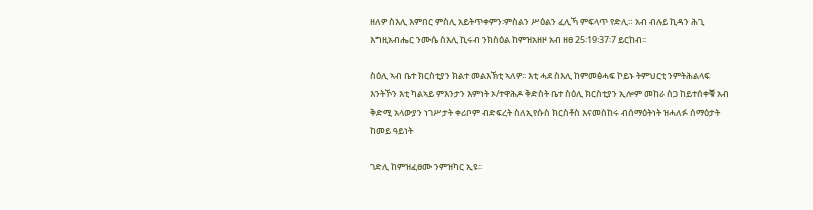ዘለዎ ስእሊ እምበር ምስሊ አይትጥቀምን፡ምስልን ሥዕልን ፈሊኻ ምፍላጥ የድሊ። አብ ብሉይ ኪዳን ሕጊ እግዚአብሔር ንሙሴ ስእሊ ኪሩብ ንክስዕል ከምዝአዘዞ አብ ዘፀ 25፡19፡37፡7 ይርከብ፡፡

ስዕሊ ኣብ ቤተ ክርስቲያን ክልተ መልእኽቲ ኣለዎ፡፡ እቲ ሓደ ስእሊ ከምመፅሓፍ ኮይኑ ትምህርቲ ንምትሕልላፍ እንትኾን እቲ ካልኣይ ምእንታን እምነት ኦ/ተዋሕዶ ቅድስት ቤተ ስዕሊ ክርስቲያን ኢሎም መከራ ስጋ ከይተሰቀቑ አብ ቅድሚ አላውያን ነገሥታት ቀሪቦም ብድፍረት ስለኢየሱስ ክርስቶስ እናመስከሩ ብሰማዕትነት ዝሓለፉ ሰማዕታት ከመይ ዓይነት

ገድሊ ከምዝፈፀሙ ንምዝካር ኢዩ፡፡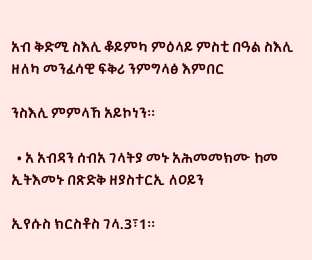አብ ቅድሚ ስእሊ ቆይምካ ምዕላይ ምስቲ በዓል ስእሊ ዘለካ መንፈሳዊ ፍቅሪ ንምግላፅ እምበር

ንስእሊ ምምላኸ አይኮነን፡፡

  • አ አብዳን ሰብአ ገላትያ መኑ አሕመመክሙ ከመ ኢትእመኑ በጽድቅ ዘያስተርኢ ለዐይን

ኢየሱስ ክርስቶስ ገላ.3፣1፡፡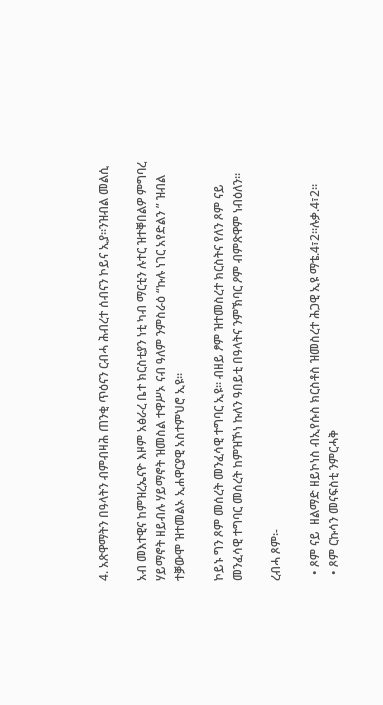4. አጽዋማትን በዓላትን ብምብዛሕ ጠንቂ ጥዕናን ርብሓ ሕብረተ ሰብናን ኮይና ኢያ፡፡ንዝብል መልሲ

አብ መእተዊና ከምዝረኤናዮ እዞም አፅራረ ቤተ ክርስቲያን ነቲ ካብ ማርቲን ሉተር ዝተቐበልዎ ምግባረ ሃይማኖት ዘይብሉ ሃይማኖት ዝመስል ተዋሥኦ ናብ ዓለም ንምስራዕ “ኩሉ ነገር አየድልን ” ዝብል ተቓውሞ ዝተመልኦ ኢሐዋርያዊ አስተምህሮ ኢዩ፡፡

ኮይኑ ግን ጾም መሰረት መንፈሳዊ ተግባር ኢዩ፡፡ ብዘይ ፆም ዝተመስረተ ክርስትና የለን ጾም ናይ መንፈሳዊ ተግባር መሰረት ከምዝኾነ ኩለን ዓበይቲ በዓላትና ንምኽባር ዖም ብምጽዋም ነብዕለን፡፡

ረብሓ ጾም፡-

  • ጾም ናይ  ዘልማድ ዘይኮነስ ብኢየሱስ ክርስቶስ ዝመስረተ ሕጋዊ ኢዩ ማቴ.4፣2፡፡ሉቃ.4፣2፡፡
  • ጾም ርኩሳን መናፍስቲ ንምርሓቅ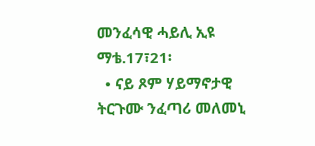መንፈሳዊ ሓይሊ ኢዩ ማቴ.17፣21፡
  • ናይ ጾም ሃይማኖታዊ ትርጉሙ ንፈጣሪ መለመኒ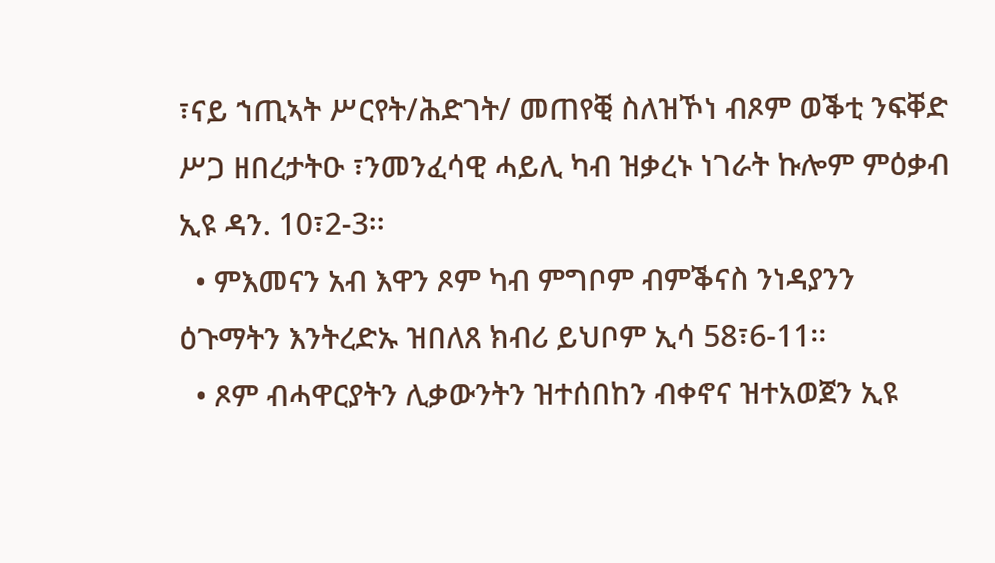፣ናይ ኀጢኣት ሥርየት/ሕድገት/ መጠየቒ ስለዝኾነ ብጾም ወቕቲ ንፍቐድ ሥጋ ዘበረታትዑ ፣ንመንፈሳዊ ሓይሊ ካብ ዝቃረኑ ነገራት ኩሎም ምዕቃብ ኢዩ ዳን. 10፣2-3፡፡
  • ምእመናን አብ እዋን ጾም ካብ ምግቦም ብምቕናስ ንነዳያንን ዕጉማትን እንትረድኡ ዝበለጸ ክብሪ ይህቦም ኢሳ 58፣6-11፡፡
  • ጾም ብሓዋርያትን ሊቃውንትን ዝተሰበከን ብቀኖና ዝተአወጀን ኢዩ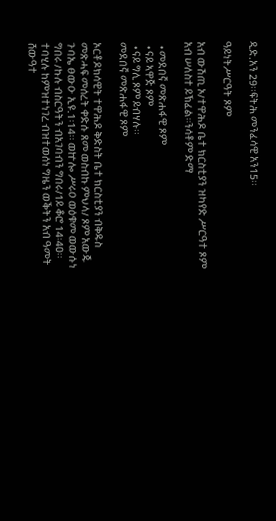ዲድ.አን 29፡፡ፍትሕ መንፈሳዊ አን15፡፡

ዓይነትሥርዓት ጾም

አብ ውሽጢ ኦ/ተዋሕዶ ቤተ ክርስቲያን ዝካየድ ሥርዓተ ጾም አብ ሠለስተ ይኽፈል።ንሳቶም ድማ

  • መደበኛ መጽሐፋዊ ጾም
  • ናይ ኣዋጅ ጾም
  • ናይ ግሊ ጾም ይብሃሉ፡፡
መደበኛ መጽሐፋዊ ጾም

ኦርቶዶክሳዊት ተዋሕዶ ቅድስት ቤተ ክርስቲያን ብቅዱስ መጽሓፍ መሰረት ቀድሱ ጸመ ወስብኩ ምህላ/ ጾም አውጁ ጉባኤ ፀውዑ ኢዩ.1፡14፡፡ ወኵሎ ሥሩዐ ወዕቁመ ወውሱነ ግበሩ /ኩሉ ብስርዓትን ብአገባብን ግበሩ/1ይ ቆሮ 14፡40፡፡ተባሂሉ ከምዝተነገረ ብዝተወሰነ ግዜን ወቕትን አብ ዓመት ሸውዓተ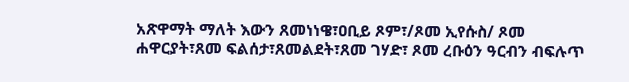አጽዋማት ማለት እውን ጸመነነዌ፣ዐቢይ ጾም፣/ጾመ ኢየሱስ/ ጾመ ሐዋርያት፣ጸመ ፍልሰታ፣ጸመልደት፣ጸመ ገሃድ፣ ጾመ ረቡዕን ዓርብን ብፍሉጥ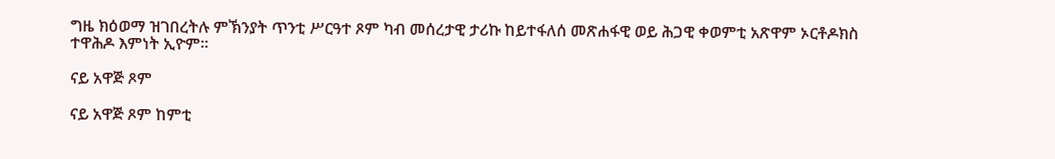ግዜ ክዕወማ ዝገበረትሉ ምኽንያት ጥንቲ ሥርዓተ ጾም ካብ መሰረታዊ ታሪኩ ከይተፋለሰ መጽሐፋዊ ወይ ሕጋዊ ቀወምቲ አጽዋም ኦርቶዶክስ ተዋሕዶ እምነት ኢዮም፡፡

ናይ አዋጅ ጾም

ናይ አዋጅ ጾም ከምቲ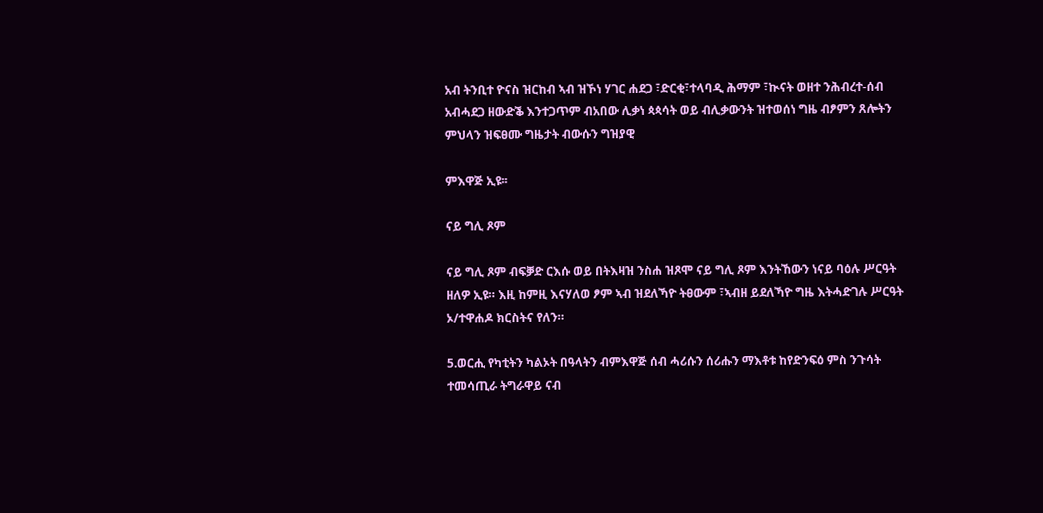አብ ትንቢተ ዮናስ ዝርከብ ኣብ ዝኾነ ሃገር ሐደጋ ፣ድርቂ፣ተላባዲ ሕማም ፣ኲናት ወዘተ ንሕብረተ-ሰብ አብሓደጋ ዘውድቕ እንተጋጥም ብአበው ሊቃነ ጳጳሳት ወይ ብሊቃውንት ዝተወሰነ ግዜ ብፆምን ጸሎትን ምህላን ዝፍፀሙ ግዜታት ብውሱን ግዝያዊ

ምእዋጅ ኢዩ፡፡

ናይ ግሊ ጾም

ናይ ግሊ ጾም ብፍቓድ ርእሱ ወይ በትእዛዝ ንስሐ ዝጾሞ ናይ ግሊ ጾም እንትኸውን ነናይ ባዕሉ ሥርዓት ዘለዎ ኢዩ። እዚ ከምዚ እናሃለወ ፆም ኣብ ዝደለኻዮ ትፀውም ፣ኣብዘ ይደለኻዮ ግዜ እትሓድገሉ ሥርዓት ኦ/ተዋሐዶ ክርስትና የለን።

5.ወርሒ የካቲትን ካልኦት በዓላትን ብምእዋጅ ሰብ ሓሪሱን ሰሪሑን ማእቶቱ ከየድንፍዕ ምስ ንጉሳት ተመሳጢራ ትግራዋይ ናብ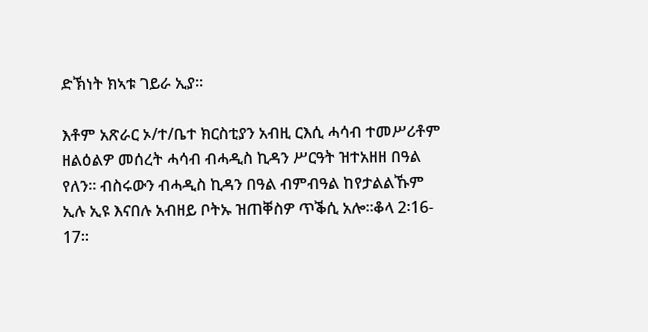ድኽነት ክኣቱ ገይራ ኢያ፡፡

እቶም አጽራር ኦ/ተ/ቤተ ክርስቲያን አብዚ ርእሲ ሓሳብ ተመሥሪቶም ዘልዕልዎ መሰረት ሓሳብ ብሓዲስ ኪዳን ሥርዓት ዝተአዘዘ በዓል የለን። ብስሩውን ብሓዲስ ኪዳን በዓል ብምብዓል ከየታልልኹም ኢሉ ኢዩ እናበሉ አብዘይ ቦትኡ ዝጠቐስዎ ጥቕሲ አሎ፡፡ቆላ 2፡16- 17፡፡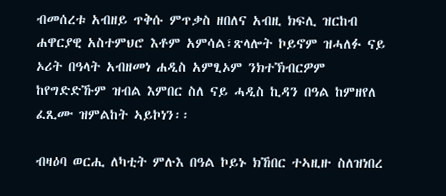ብመሰረቱ አብዘይ ጥቅሱ ምጥቃስ ዘበለና አብዚ ክፍሊ ዝርከብ ሐዋርያዊ አስተምህሮ እቶም አምሳል፣ጽላሎት ኮይኖም ዝሓለፉ ናይ ኦሪት በዓላት አብዘመነ ሐዲስ አምፂኦም ንክተኽብርዎም ከየግድድኹም ዝብል እምበር ስለ ናይ ሓዲስ ኪዳን በዓል ከምዘየለ ፈጺሙ ዝምልከት ኣይኮነን፡፡

ብዛዕባ ወርሒ ለካቲት ምሉእ በዓል ኮይኑ ክኸበር ተኣዚዙ ስለዝነበረ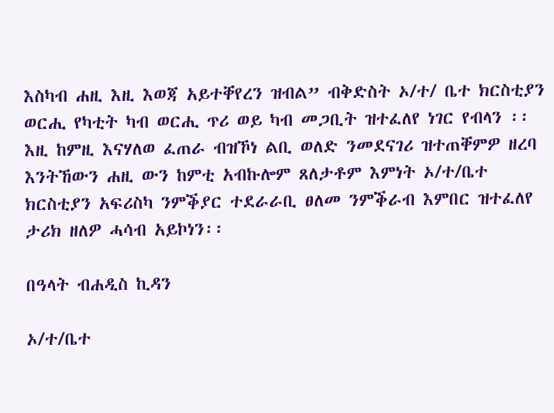እስካብ ሐዚ እዚ እወጃ አይተቐየረን ዝብል” ብቅድስት ኦ/ተ/ ቤተ ክርስቲያን ወርሒ የካቲት ካብ ወርሒ ጥሪ ወይ ካብ መጋቢት ዝተፈለየ ነገር የብላን ፡፡እዚ ከምዚ እናሃለወ ፈጠራ ብዝኾነ ልቢ ወለድ ንመደናገሪ ዝተጠቐምዎ ዘረባ እንትኸውን ሐዚ ውን ከምቲ አብኩሎም ጸለታቶም እምነት ኦ/ተ/ቤተ ክርስቲያን አፍሪስካ ንምቕያር ተደራራቢ ፀለመ ንምቕራብ እምበር ዝተፈለየ  ታሪክ ዘለዎ ሓሳብ አይኮነን፡፡

በዓላት ብሐዲስ ኪዳን

ኦ/ተ/ቤተ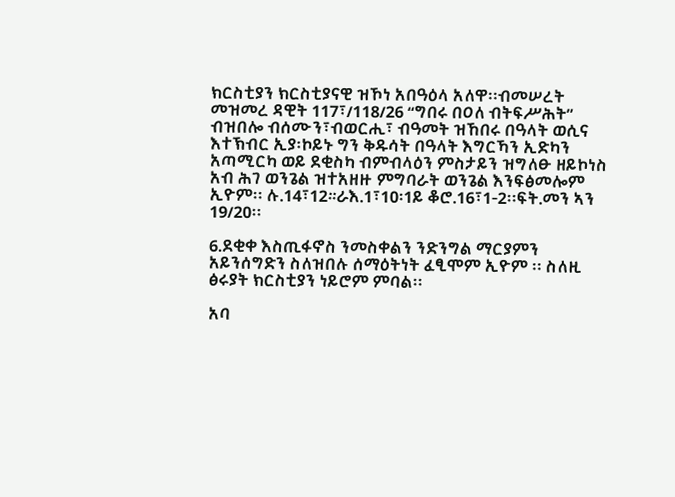ክርስቲያን ክርስቲያናዊ ዝኾነ አበዓዕላ አለዋ፡፡ብመሠረት መዝመረ ዳዊት 117፣/118/26 “ግበሩ በዐለ ብትፍሥሕት” ብዝበሎ ብሰሙን፣ብወርሒ፣ ብዓመት ዝኸበሩ በዓላት ወሲና እተኽብር ኢያ፡ኮይኑ ግን ቅዱሳት በዓላት እግርኻን ኢድካን አጣሚርካ ወይ ደቂስካ ብምብላዕን ምስታይን ዝግለፁ ዘይኮነስ አብ ሕገ ወንጌል ዝተአዘዙ ምግባራት ወንጌል እንፍፅመሎም ኢዮም፡፡ ሉ.14፣12።ራእ.1፣10፡1ይ ቆሮ.16፣1-2፡፡ፍት.መን ኣን 19/20፡፡

6.ደቂቀ እስጢፋኖስ ንመስቀልን ንድንግል ማርያምን አይንሰግድን ስለዝበሉ ሰማዕትነት ፈፂሞም ኢዮም ፡፡ ስለዚ ፅሩያት ክርስቲያን ነይሮም ምባል፡፡

አባ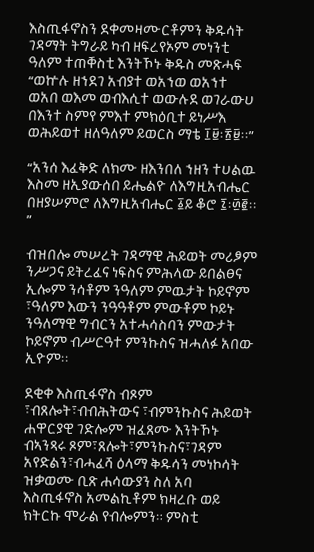እስጢፋኖስን ደቀመዛሙርቶምን ቅዱሳት ገዳማት ትግራይ ካብ ዘፍረየኦም መነንቲ ዓለም ተጠቐስቲ እንትኾኑ ቅዱስ መጽሓፍ “ወኵሉ ዘኀደገ አብያተ ወአኀወ ወአኀተ ወአበ ወእመ ወብእሲተ ወውሉደ ወገራውሀ በእንተ ስምየ ምእተ ምክዕቢተ ይነሥእ ወሕይወተ ዘለዓለም ይወርስ ማቴ ፲፱፡፳፱፡፡”

“አንሰ እፈቅድ ለክሙ ዘእንበለ ኀዘን ተሀልዉ እስመ ዘኢያውሰበ ይሔልዮ ለእግዚአብሔር በዘያሠምሮ ለእግዚአብሔር ፩ይ ቆሮ ፯፡፴፪፡፡”

ብዝበሎ መሠረት ገዳማዊ ሕይወት መሪፆም ንሥጋና ይትረፈና ነፍስና ምሕላው ይበልፀና ኢሎም ንሳቶም ንዓለም ምዉታት ኮይኖም ፣ዓለም እውን ንዓዓቶም ምውቶም ኮይኑ ንዓለማዊ ግብርን አተሓሳስባን ምውታት ኮይኖም ብሥርዓተ ምንኩስና ዝሓለፉ አበው ኢዮም፡፡

ደቂቀ እስጢፋኖስ ብጾም ፣ብጸሎት፣ብብሕትውና ፣ብምንኩስና ሕይወት ሐዋርያዊ ገድሎም ዝፈጸሙ እንትኾኑ ብኣንጻሩ ጾም፣ጸሎት፣ምንኩስና፣ገዳም አየድልን፣ብሓፈሻ ዕላማ ቅዱሳን መነኮሳት ዝቃወሙ ቢጽ ሐሳውያን ስለ አባ እስጢፋኖስ አመልኪቶም ክዛረቡ ወይ ክትርኩ ሞራል የብሎምን። ምስቲ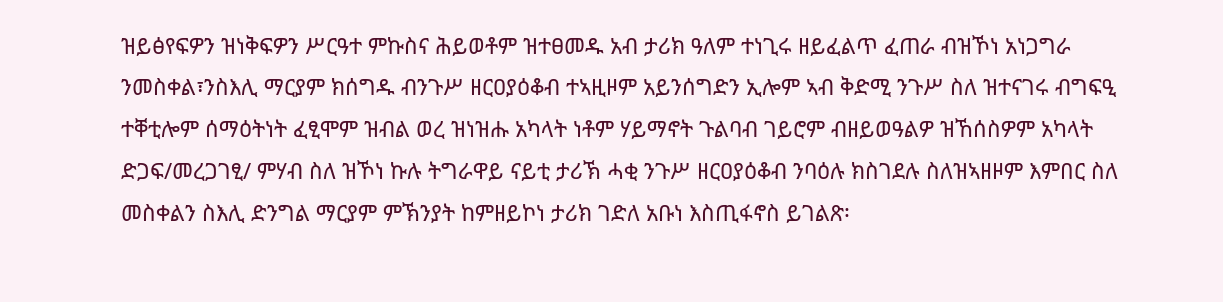ዝይፅየፍዎን ዝነቅፍዎን ሥርዓተ ምኩስና ሕይወቶም ዝተፀመዱ አብ ታሪክ ዓለም ተነጊሩ ዘይፈልጥ ፈጠራ ብዝኾነ አነጋግራ ንመስቀል፣ንስእሊ ማርያም ክሰግዱ ብንጉሥ ዘርዐያዕቆብ ተኣዚዞም አይንሰግድን ኢሎም ኣብ ቅድሚ ንጉሥ ስለ ዝተናገሩ ብግፍዒ ተቐቲሎም ሰማዕትነት ፈፂሞም ዝብል ወረ ዝነዝሑ አካላት ነቶም ሃይማኖት ጉልባብ ገይሮም ብዘይወዓልዎ ዝኸሰስዎም አካላት ድጋፍ/መረጋገፂ/ ምሃብ ስለ ዝኾነ ኩሉ ትግራዋይ ናይቲ ታሪኽ ሓቂ ንጉሥ ዘርዐያዕቆብ ንባዕሉ ክስገደሉ ስለዝኣዘዞም እምበር ስለ መስቀልን ስእሊ ድንግል ማርያም ምኽንያት ከምዘይኮነ ታሪክ ገድለ አቡነ እስጢፋኖስ ይገልጽ፡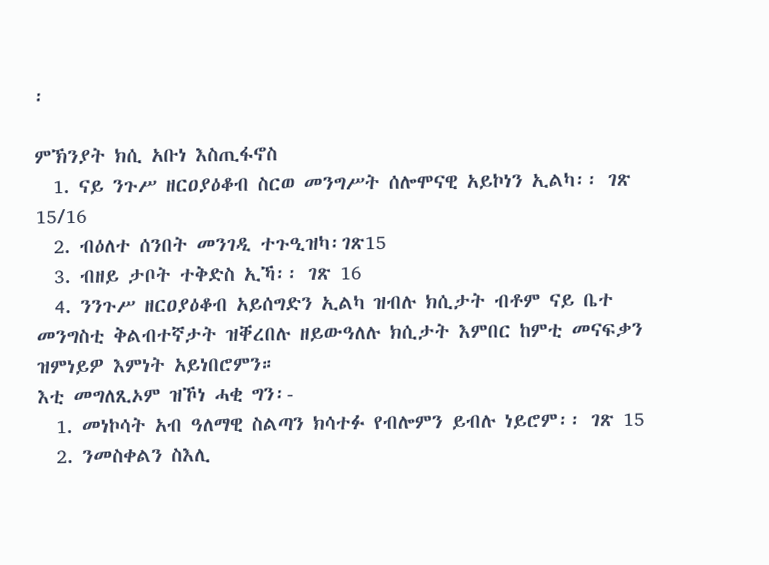፡

ምኽንያት ክሲ አቡነ እስጢፋኖስ
  1. ናይ ንጉሥ ዘርዐያዕቆብ ስርወ መንግሥት ሰሎሞናዊ አይኮነን ኢልካ፡፡ ገጽ 15/16
  2. ብዕለተ ሰንበት መንገዲ ተጉዒዝካ፡ገጽ15
  3. ብዘይ ታቦት ተቅድስ ኢኻ፡፡ ገጽ 16
  4. ንንጉሥ ዘርዐያዕቆብ አይሰግድን ኢልካ ዝብሉ ክሲታት ብቶም ናይ ቤተ መንግስቲ ቅልብተኛታት ዝቐረበሉ ዘይውዓለሉ ክሲታት እምበር ከምቲ መናፍቃን ዝምነይዎ እምነት አይነበሮምን።
እቲ መግለጺኦም ዝኾነ ሓቂ ግን፡-
  1. መነኮሳት አብ ዓለማዊ ስልጣን ክሳተፉ የብሎምን ይብሉ ነይሮም፡፡ ገጽ 15
  2. ንመስቀልን ስእሊ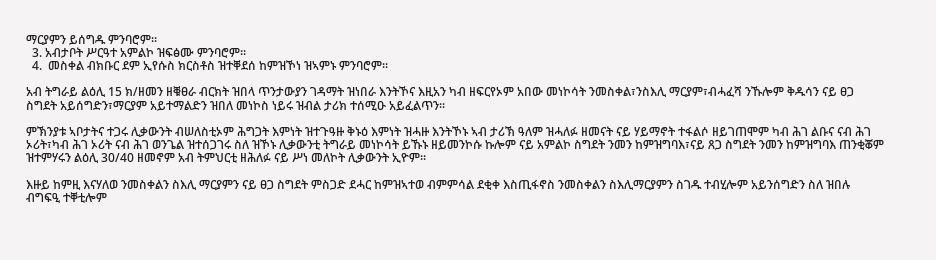ማርያምን ይሰግዱ ምንባሮም፡፡
  3. አብታቦት ሥርዓተ አምልኮ ዝፍፅሙ ምንባሮም፡፡
  4.  መስቀል ብክቡር ደም ኢየሱስ ክርስቶስ ዝተቐደሰ ከምዝኾነ ዝኣምኑ ምንባሮም፡፡

አብ ትግራይ ልዕሊ 15 ክ/ዘመን ዘቑፀራ ብርክት ዝበላ ጥንታውያን ገዳማት ዝነበራ እንትኾና እዚአን ካብ ዘፍርየኦም አበው መነኮሳት ንመስቀል፣ንስእሊ ማርያም፣ብሓፈሻ ንኹሎም ቅዱሳን ናይ ፀጋ ስግደት አይሰግድን፣ማርያም አይተማልድን ዝበለ መነኮስ ነይሩ ዝብል ታሪክ ተሰሚዑ አይፈልጥን።

ምኽንያቱ ኣቦታትና ተጋሩ ሊቃውንት ብሠለስቲኦም ሕግጋት እምነት ዝተጉዓዙ ቅኑዕ እምነት ዝሓዙ እንትኾኑ ኣብ ታሪኽ ዓለም ዝሓለፉ ዘመናት ናይ ሃይማኖት ተፋልሶ ዘይገጠሞም ካብ ሕገ ልቡና ናብ ሕገ ኦሪት፣ካብ ሕገ ኦሪት ናብ ሕገ ወንጌል ዝተሰጋገሩ ስለ ዝኾኑ ሊቃውንቲ ትግራይ መነኮሳት ይኹኑ ዘይመንኮሱ ኩሎም ናይ አምልኮ ስግደት ንመን ከምዝግባእ፣ናይ ጸጋ ስግደት ንመን ከምዝግባእ ጠንቂቖም ዝተምሃሩን ልዕሊ 30/40 ዘመኖም አብ ትምህርቲ ዘሕለፉ ናይ ሥነ መለኮት ሊቃውንት ኢዮም፡፡

እዙይ ከምዚ እናሃለወ ንመስቀልን ስእሊ ማርያምን ናይ ፀጋ ስግደት ምስጋድ ደሓር ከምዝኣተወ ብምምሳል ደቂቀ እስጢፋኖስ ንመስቀልን ስእሊማርያምን ስገዱ ተብሂሎም አይንሰግድን ስለ ዝበሉ ብግፍዒ ተቐቲሎም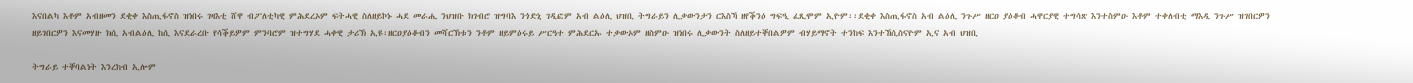እናበልካ እቶም አብዘመን ደቂቀ እስጢፋኖስ ዝነበሩ ገዛእቲ ሸዋ ብፖለቲካዊ ምሕደረኦም ፍትሓዊ ስለዘይኮኑ ሓደ መራሒ ንህዝቡ ክገብሮ ዝግባእ ንጎድኒ ገዲፎም አብ ልዕሊ ህዝቢ ትግራይን ሊቃውንታን ርእስኻ ዘየቕንዕ ግፍዒ ፈጺሞም ኢዮም፡፡ደቂቀ እስጢፋኖስ አብ ልዕሊ ንጉሥ ዘርዐ ያዕቆብ ሓዋርያዊ ተግሳጽ እንተስምዑ እቶም ተቀለብቲ ማእዲ ንጉሥ ዝገበርዎን ዘይገበርዎን እናመሃዙ ክሲ አብልዕሊ ከሲ እናደራረቡ የሳቕይዎም ምንባሮም ዝተግሃደ ሓቀዊ ታሪኽ ኢዩ፡ዘርዐያዕቆብን መሻርኽቱን ንቶም ዘይምዕሩይ ሥርዓተ ምሕደርኡ ተቃውኦም ዘስምዑ ዝነበሩ ሊቃውንት ስለዘይተቐበልዎም ብሃይማኖት ተንከፍ እንተኸሲስናዮም ኢና አብ ህዝቢ

ትግራይ ተቐባልነት እንረከብ ኢሎም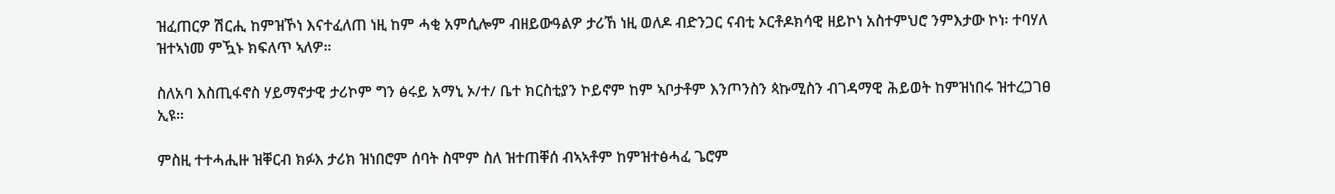ዝፈጠርዎ ሽርሒ ከምዝኾነ እናተፈለጠ ነዚ ከም ሓቂ አምሲሎም ብዘይውዓልዎ ታሪኸ ነዚ ወለዶ ብድንጋር ናብቲ ኦርቶዶክሳዊ ዘይኮነ አስተምህሮ ንምእታው ኮነ፡ ተባሃለ ዝተኣነመ ምዃኑ ክፍለጥ ኣለዎ።

ስለአባ እስጢፋኖስ ሃይማኖታዊ ታሪኮም ግን ፅሩይ አማኒ ኦ/ተ/ ቤተ ክርስቲያን ኮይኖም ከም ኣቦታቶም እንጦንስን ጳኩሚስን ብገዳማዊ ሕይወት ከምዝነበሩ ዝተረጋገፀ ኢዩ።

ምስዚ ተተሓሒዙ ዝቐርብ ክፉእ ታሪክ ዝነበሮም ሰባት ስሞም ስለ ዝተጠቐሰ ብኣኣቶም ከምዝተፅሓፈ ጌሮም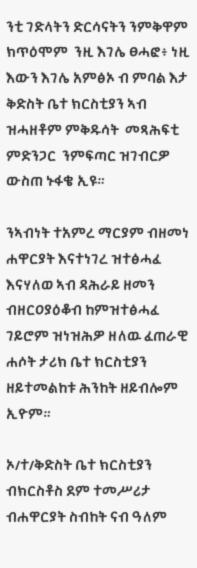ንቲ ገድላትን ድርሳናትን ንምቅዋም ክጥዕሞም  ንዚ እገሌ ፀሓፎ፥ ነዚ እውን እገሌ አምፅኦ ብ ምባል እታ ቅድስት ቤተ ክርስቲያን ኣብ ዝሓዘቶም ምቅዱሳት  መጻሕፍቲ ምድንጋር  ንምፍጣር ዝገብርዎ ውስጠ ኑፋቄ ኢዩ።

ንኣብነት ተአምረ ማርያም ብዘመነ ሐዋርያት እናተነገረ ዝተፅሓፈ እናሃለወ ኣብ ዳሕራይ ዘመን ብዘርዐያዕቆብ ከምዝተፅሓፈ ገይሮም ዝነዝሕዎ ዘለዉ ፈጠራዊ ሐሶት ታሪክ ቤተ ክርስቲያን ዘይተመልከቱ ሕንከት ዘይብሎም ኢዮም።

ኦ/ተ/ቅድስት ቤተ ክርስቲያን ብክርስቶስ ደም ተመሥሪታ ብሐዋርያት ስብከት ናብ ዓለም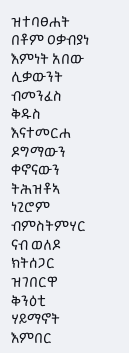ዝተባፀሐት በቶም ዐቃብያነ እምነት አበው ሊቃውንት ብመንፈስ ቅዱስ እናተመርሐ ዶግማውን ቀኖናውን ትሕዝቶኣ ነጊሮም ብምስትምሃር ናብ ወለዶ ክትሰጋር ዝገበርዋ ቅንዕቲ ሃይማኖት እምበር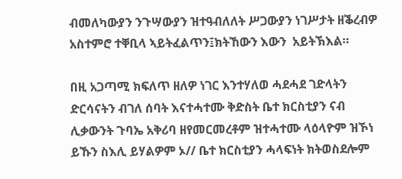ብመለካውያን ንጉሣውያን ዝተዓብለለት ሥጋውያን ነገሥታት ዘቕረብዎ አስተምሮ ተቐቢላ ኣይትፈልጥን፤ክትኸውን እውን  አይትኽእል።

በዚ አጋጣሚ ክፍለጥ ዘለዎ ነገር እንተሃለወ ሓደሓደ ገድላትን ድርሳናትን ብገለ ሰባት እናተሓተሙ ቅድስት ቤተ ክርስቲያን ናብ ሊቃውንት ጉባኤ አቅሪባ ዘየመርመረቶም ዝተሓተሙ ላዕላዮም ዝኾነ ይኹን ስእሊ ይሃልዎም ኦ// ቤተ ክርስቲያን ሓላፍነት ክትወስደሎም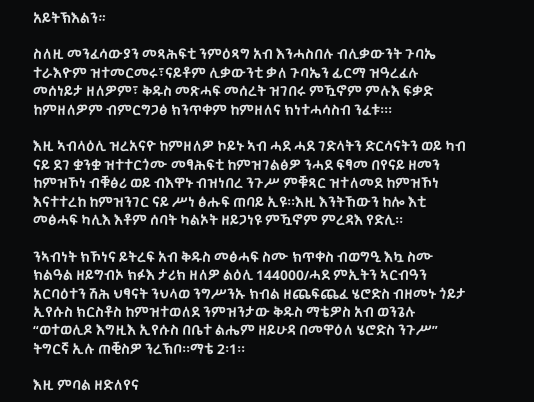አይትኽእልን።

ስለዚ መንፈሳውያን መጻሕፍቲ ንምዕጻግ አብ እንሓስበሉ ብሊቃውንት ጉባኤ ተራእዮም ዝተመርመሩ፣ናይቶም ሊቃውንቲ ቃለ ጉባኤን ፊርማ ዝዓረፈሉ መሰነይታ ዘለዎም፣ ቅዱስ መጽሓፍ መሰረት ዝገበሩ ምዃኖም ምሉእ ፍቃድ ከምዘለዎም ብምርግጋፅ ክንጥቀም ከምዘለና ክነተሓሳስብ ንፈቱ፡፡፡

እዚ ኣብላዕሊ ዝረአናዮ ከምዘለዎ ኮይኑ ኣብ ሓደ ሓደ ገድላትን ድርሳናትን ወይ ካብ ናይ ደገ ቋንቋ ዝተተርጎሙ መፃሕፍቲ ከምዝገልፅዎ ንሓደ ፍፃመ በየናይ ዘመን ከምዝኾነ ብቑፅሪ ወይ ብእዋኑ ብዝነበረ ንጉሥ ምቑጻር ዝተለመደ ከምዝኾነ እናተተረከ ከምዝንገር ናይ ሥነ ፅሑፍ ጠባይ ኢዩ፡፡እዚ እንትኸውን ከሎ እቲ መፅሓፍ ካሊእ እቶም ሰባት ካልኦት ዘይጋነዩ ምዃኖም ምረዳእ የድሊ፡፡

ንኣብነት ክኾነና ይትረፍ አብ ቅዱስ መፅሓፍ ስሙ ክጥቀስ ብወግዒ እኳ ስሙ ክልዓል ዘይግብኦ ክፉእ ታሪክ ዘለዎ ልዕሊ 144000/ሓደ ምኢትን ኣርብዓን አርባዕተን ሽሕ ህፃናት ንህላወ ንግሥንኡ ክብል ዘጨፍጨፈ ሄሮድስ ብዘመኑ ጎይታ ኢየሱስ ክርስቶስ ከምዝተወለደ ንምዝንታው ቅዱስ ማቴዎስ አብ ወንጌሉ “ወተወሊዶ እግዚእ ኢየሱስ በቤተ ልሔም ዘይሁዳ በመዋዕለ ሄሮድስ ንጉሥ” ትግርኛ ኢሉ ጠቒስዎ ንረኽቦ፡፡ማቴ 2፡1፡፡

እዚ ምባል ዘድለየና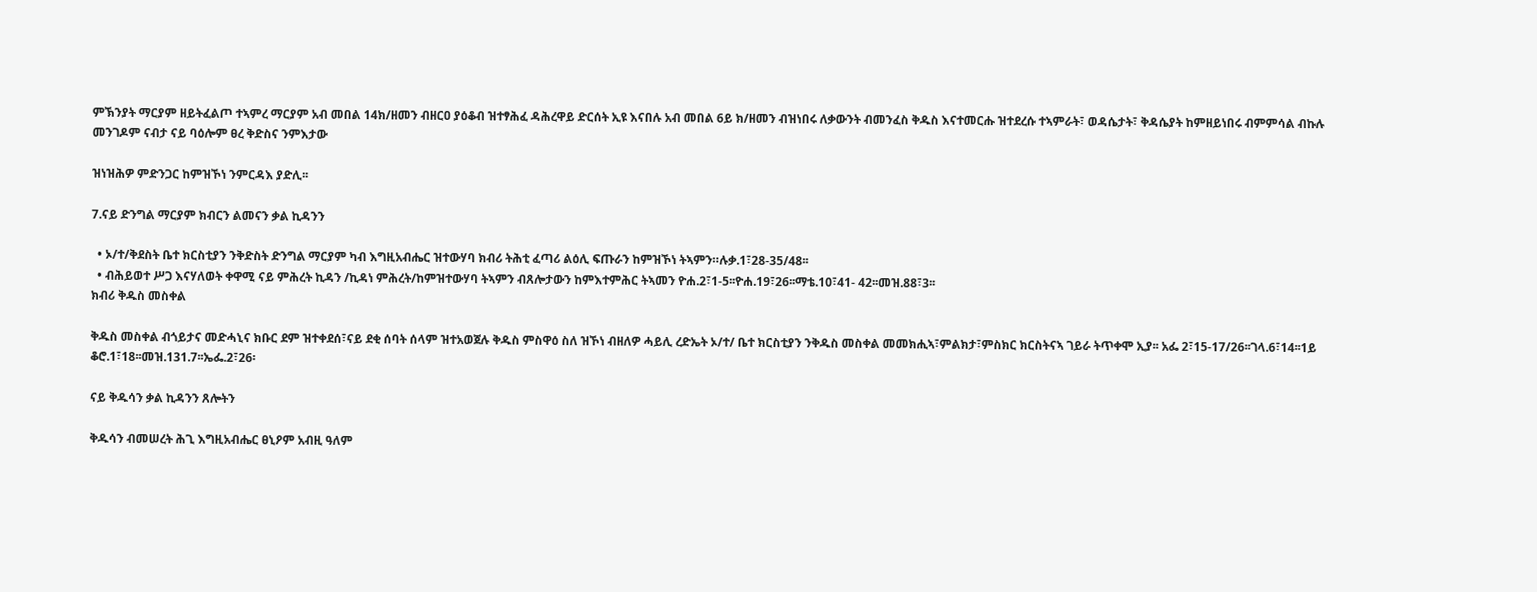ምኽንያት ማርያም ዘይትፈልጦ ተኣምረ ማርያም አብ መበል 14ክ/ዘመን ብዘርዐ ያዕቆብ ዝተፃሕፈ ዳሕረዋይ ድርሰት ኢዩ እናበሉ አብ መበል 6ይ ክ/ዘመን ብዝነበሩ ለቃውንት ብመንፈስ ቅዱስ እናተመርሑ ዝተደረሱ ተኣምራት፣ ወዳሴታት፣ ቅዳሴያት ከምዘይነበሩ ብምምሳል ብኩሉ መንገዶም ናብታ ናይ ባዕሎም ፀረ ቅድስና ንምእታው

ዝነዝሕዎ ምድንጋር ከምዝኾነ ንምርዳእ ያድሊ፡፡

7.ናይ ድንግል ማርያም ክብርን ልመናን ቃል ኪዳንን

  • ኦ/ተ/ቅደስት ቤተ ክርስቲያን ንቅድስት ድንግል ማርያም ካብ እግዚአብሔር ዝተውሃባ ክብሪ ትሕቲ ፈጣሪ ልዕሊ ፍጡራን ከምዝኾነ ትኣምን።ሉቃ.1፣28-35/48፡፡
  • ብሕይወተ ሥጋ እናሃለወት ቀዋሚ ናይ ምሕረት ኪዳን /ኪዳነ ምሕረት/ከምዝተውሃባ ትኣምን ብጸሎታውን ከምእተምሕር ትኣመን ዮሐ.2፣1-5፡፡ዮሐ.19፣26፡፡ማቴ.10፣41- 42፡፡መዝ.88፣3፡፡
ክብሪ ቅዱስ መስቀል

ቅዱስ መስቀል ብጎይታና መድሓኒና ክቡር ደም ዝተቀደሰ፣ናይ ደቂ ሰባት ሰላም ዝተአወጀሉ ቅዱስ ምስዋዕ ስለ ዝኾነ ብዘለዎ ሓይሊ ረድኤት ኦ/ተ/ ቤተ ክርስቲያን ንቅዱስ መስቀል መመክሒኣ፣ምልክታ፣ምስክር ክርስትናኣ ገይራ ትጥቀሞ ኢያ፡፡ አፌ 2፣15-17/26፡፡ገላ.6፣14፡፡1ይ ቆሮ.1፣18፡፡መዝ.131.7፡፡ኤፌ.2፣26፡

ናይ ቅዱሳን ቃል ኪዳንን ጸሎትን

ቅዱሳን ብመሠረት ሕጊ እግዚአብሔር ፀኒዖም አብዚ ዓለም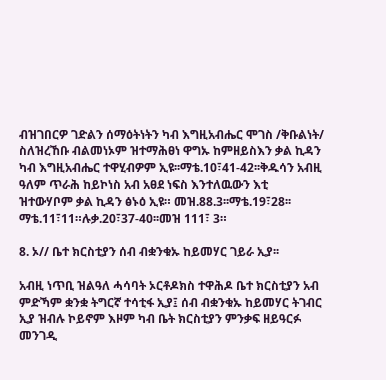ብዝገበርዎ ገድልን ሰማዕትነትን ካብ እግዚአብሔር ሞገስ /ቅቡልነት/ ስለዝረኸቡ ብልመነኦም ዝተማሕፀነ ዋግኡ ከምዘይስእን ቃል ኪዳን ካብ እግዚአብሔር ተዋሂብዎም ኢዩ፡፡ማቴ.10፣41-42፡፡ቅዱሳን አብዚ ዓለም ጥራሕ ከይኮነስ አብ አፀደ ነፍስ እንተለዉውን እቲ ዝተውሃቦም ቃል ኪዳን ፅኑዕ ኢዩ። መዝ.88.3፡፡ማቴ.19፣28፡፡ማቴ.11፣11።ሉቃ.20፣37-40፡፡መዝ 111፣ 3።

8. ኦ// ቤተ ክርስቲያን ሰብ ብቋንቁኡ ከይመሃር ገይራ ኢያ፡፡

አብዚ ነጥቢ ዝልዓለ ሓሳባት ኦርቶዶክስ ተዋሕዶ ቤተ ክርስቲያን አብ ምድኻም ቋንቋ ትግርኛ ተሳቲፋ ኢያ፤ ሰብ ብቋንቁኡ ከይመሃር ትገብር ኢያ ዝብሉ ኮይኖም እዞም ካብ ቤት ክርስቲያን ምንቃፍ ዘይዓርፉ መንገዲ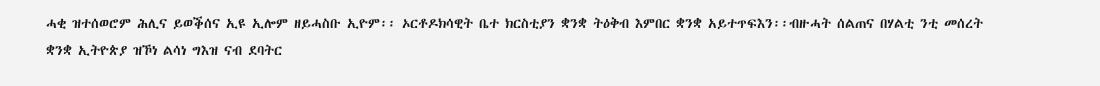ሓቂ ዝተሰወሮም ሕሊና ይወቕሰና ኢዩ ኢሎም ዘይሓስቡ ኢዮም፡፡ ኦርቶዶክሳዊት ቤተ ክርስቲያን ቋንቋ ትዕቅብ እምበር ቋንቋ አይተጥፍእን፡፡ብዙሓት ሰልጠና በሃልቲ ንቲ መሰረት ቋንቋ ኢትዮጵያ ዝኾነ ልሳነ ግእዝ ናብ ደባትር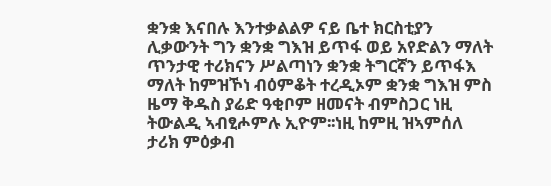ቋንቋ እናበሉ እንተቃልልዎ ናይ ቤተ ክርስቲያን ሊቃውንት ግን ቋንቋ ግእዝ ይጥፋ ወይ አየድልን ማለት ጥንታዊ ተሪክናን ሥልጣነን ቋንቋ ትግርኛን ይጥፋእ ማለት ከምዝኾነ ብዕምቆት ተረዲኦም ቋንቋ ግእዝ ምስ ዜማ ቅዱስ ያሬድ ዓቂቦም ዘመናት ብምስጋር ነዚ ትውልዲ ኣብፂሖምሉ ኢዮም፡፡ነዚ ከምዚ ዝኣምሰለ ታሪክ ምዕቃብ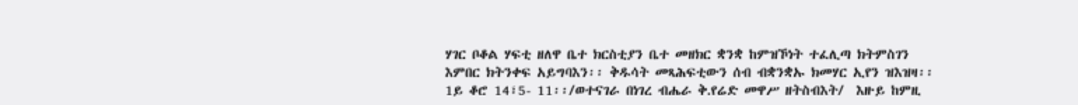ሃገር ቦቆል ሃፍቲ ዘለዋ ቤተ ክርስቲያን ቤተ መዘክር ቋንቋ ከምዝኾነት ተፈሊጣ ክትምስገን እምበር ክትንቀፍ አይግባእን፡፡ ቅዱሳት መጻሕፍቲውን ሰብ ብቋንቋኡ ክመሃር ኢየን ዝእዝዛ፡፡1ይ ቆሮ 14፣5- 11፡፡/ወተናገራ በነገረ ብሔራ ቅ.የሬድ መዋሥ ዘትስብእት/  እዙይ ከምዚ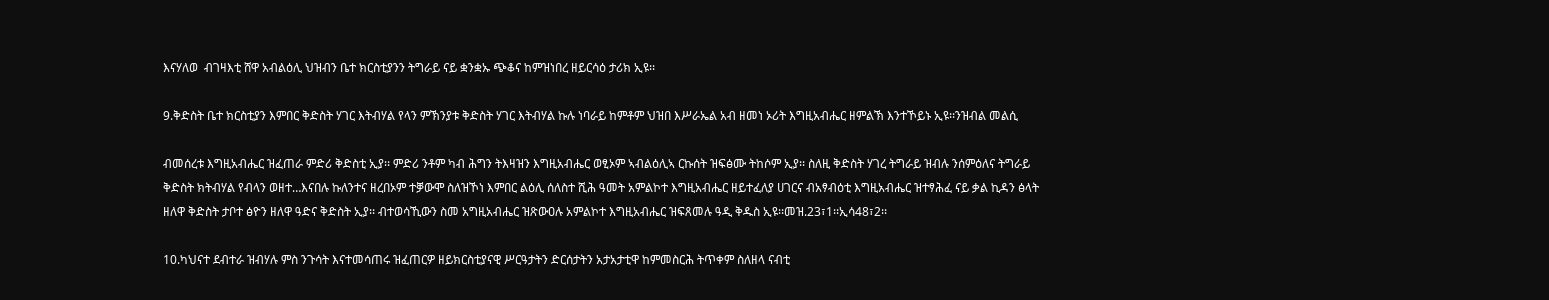እናሃለወ  ብገዛእቲ ሸዋ አብልዕሊ ህዝብን ቤተ ክርስቲያንን ትግራይ ናይ ቋንቋኡ ጭቆና ከምዝነበረ ዘይርሳዕ ታሪክ ኢዩ፡፡

9.ቅድስት ቤተ ክርስቲያን እምበር ቅድስት ሃገር እትብሃል የላን ምኽንያቱ ቅድስት ሃገር እትብሃል ኩሉ ነባራይ ከምቶም ህዝበ እሥራኤል አብ ዘመነ ኦሪት እግዚአብሔር ዘምልኽ እንተኾይኑ ኢዩ፡፡ንዝብል መልሲ

ብመሰረቱ እግዚአብሔር ዝፈጠራ ምድሪ ቅድስቲ ኢያ፡፡ ምድሪ ንቶም ካብ ሕግን ትእዛዝን እግዚአብሔር ወፂኦም ኣብልዕሊኣ ርኩሰት ዝፍፅሙ ትከሶም ኢያ፡፡ ስለዚ ቅድስት ሃገረ ትግራይ ዝብሉ ንሰምዕለና ትግራይ ቅድስት ክትብሃል የብላን ወዘተ…እናበሉ ኩለንተና ዘረበኦም ተቓውሞ ስለዝኾነ እምበር ልዕሊ ሰለስተ ሺሕ ዓመት አምልኮተ እግዚአብሔር ዘይተፈለያ ሀገርና ብአፃብዕቲ እግዚአብሔር ዝተፃሕፈ ናይ ቃል ኪዳን ፅላት ዘለዋ ቅድስት ታቦተ ፅዮን ዘለዋ ዓድና ቅድስት ኢያ፡፡ ብተወሳኺውን ስመ አግዚአብሔር ዝጽውዐሉ አምልኮተ እግዚአብሔር ዝፍጸመሉ ዓዲ ቅዱስ ኢዩ፡፡መዝ.23፣1፡፡ኢሳ48፣2፡፡

10.ካህናተ ደብተራ ዝብሃሉ ምስ ንጉሳት እናተመሳጠሩ ዝፈጠርዎ ዘይክርስቲያናዊ ሥርዓታትን ድርሰታትን አታአታቲዋ ከምመስርሕ ትጥቀም ስለዘላ ናብቲ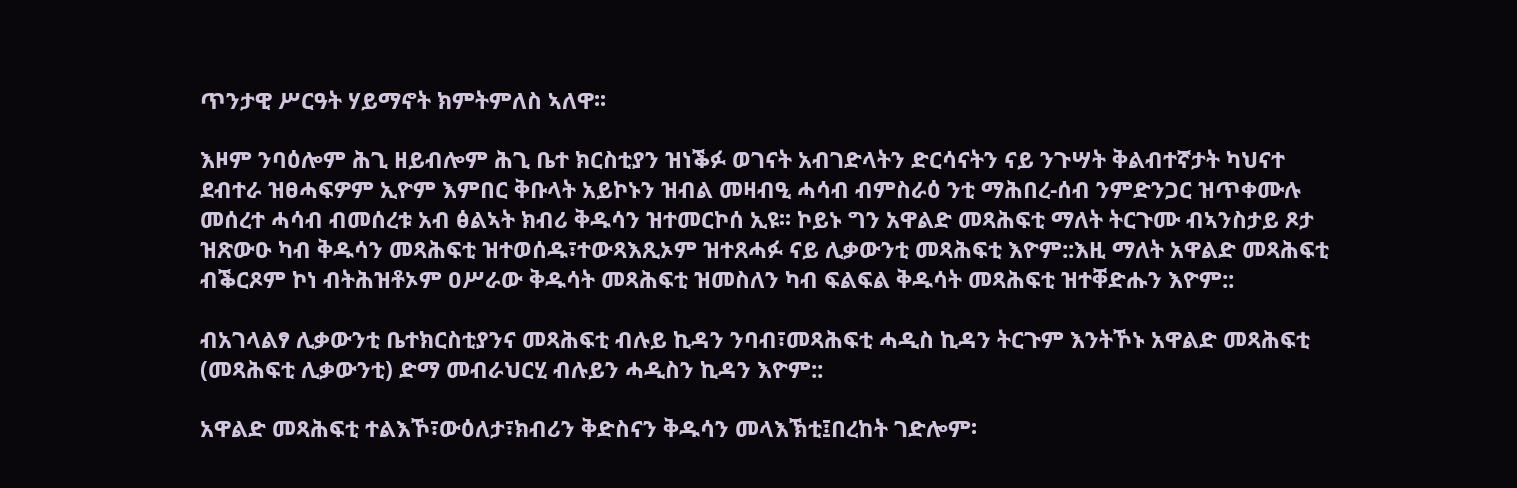ጥንታዊ ሥርዓት ሃይማኖት ክምትምለስ ኣለዋ፡፡

እዞም ንባዕሎም ሕጊ ዘይብሎም ሕጊ ቤተ ክርስቲያን ዝነቕፉ ወገናት አብገድላትን ድርሳናትን ናይ ንጉሣት ቅልብተኛታት ካህናተ ደብተራ ዝፀሓፍዎም ኢዮም እምበር ቅቡላት አይኮኑን ዝብል መዛብዒ ሓሳብ ብምስራዕ ንቲ ማሕበረ-ሰብ ንምድንጋር ዝጥቀሙሉ መሰረተ ሓሳብ ብመሰረቱ አብ ፅልኣት ክብሪ ቅዱሳን ዝተመርኮሰ ኢዩ፡፡ ኮይኑ ግን አዋልድ መጻሕፍቲ ማለት ትርጉሙ ብኣንስታይ ጾታ ዝጽውዑ ካብ ቅዱሳን መጻሕፍቲ ዝተወሰዱ፣ተውጻእጺኦም ዝተጸሓፉ ናይ ሊቃውንቲ መጻሕፍቲ እዮም::እዚ ማለት አዋልድ መጻሕፍቲ ብቕርጾም ኮነ ብትሕዝቶኦም ዐሥራው ቅዱሳት መጻሕፍቲ ዝመስለን ካብ ፍልፍል ቅዱሳት መጻሕፍቲ ዝተቐድሑን እዮም::

ብአገላልፃ ሊቃውንቲ ቤተክርስቲያንና መጻሕፍቲ ብሉይ ኪዳን ንባብ፣መጻሕፍቲ ሓዲስ ኪዳን ትርጉም እንትኾኑ አዋልድ መጻሕፍቲ (መጻሕፍቲ ሊቃውንቲ) ድማ መብራህርሂ ብሉይን ሓዲስን ኪዳን እዮም::

አዋልድ መጻሕፍቲ ተልእኾ፣ውዕለታ፣ክብሪን ቅድስናን ቅዱሳን መላእኽቲ፤በረከት ገድሎም፡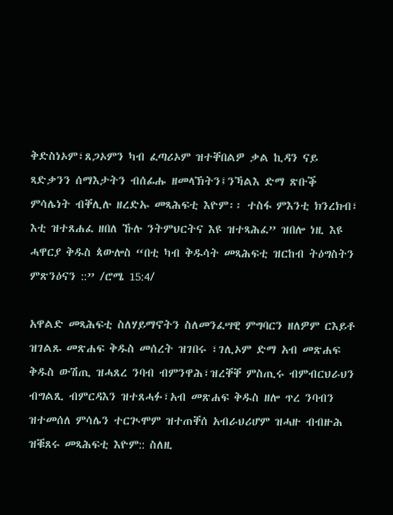ቅድስነኦም፣ጸጋኦምን ካብ ፈጣሪኦም ዝተቐበልዎ ቃል ኪዳን ናይ ጻድቃንን ሰማእታትን ብሰፊሑ ዘመላኽትን፤ንኻልእ ድማ ጽቡቕ ምሳሌነት ብቐሊሉ ዘረድኡ መጻሕፍቲ እዮም፡፡ ተስፋ ምእንቲ ክንረክብ፣ እቲ ዝተጸሐፈ ዘበለ ኹሉ ንትምህርትና እዩ ዝተጻሕፈ” ዝበሎ ነዚ እዩ ሓዋርያ ቅዱስ ጳውሎስ “በቲ ካብ ቅዱሳት መጻሕፍቲ ዝርከብ ትዕግስትን ምጽንዕናን ::” /ሮሜ 15:4/

አዋልድ መጻሕፍቲ ስለሃይማኖትን ስለመንፈሣዊ ምግባርን ዘለዎም ርእይቶ ዝገልጹ መጽሐፍ ቅዱስ መሰረት ዝገበሩ ፣ገሊኦም ድማ አብ መጽሐፍ ቅዱስ ውሽጢ ዝሓጸረ ንባብ ብምንዋሕ፣ዝረቐቐ ምስጢሩ ብምብርህራህን ብግልጺ ብምርዳእን ዝተጸሓፉ፣አብ መጽሐፍ ቅዱስ ዘሎ ጥረ ንባብን ዝተመሰለ ምሳሌን ተርጒሞም ዝተጠቐሰ አብራህሪሆም ዝሓዙ ብብዙሕ ዝቑጸሩ መጻሕፍቲ እዮም:: ስለዚ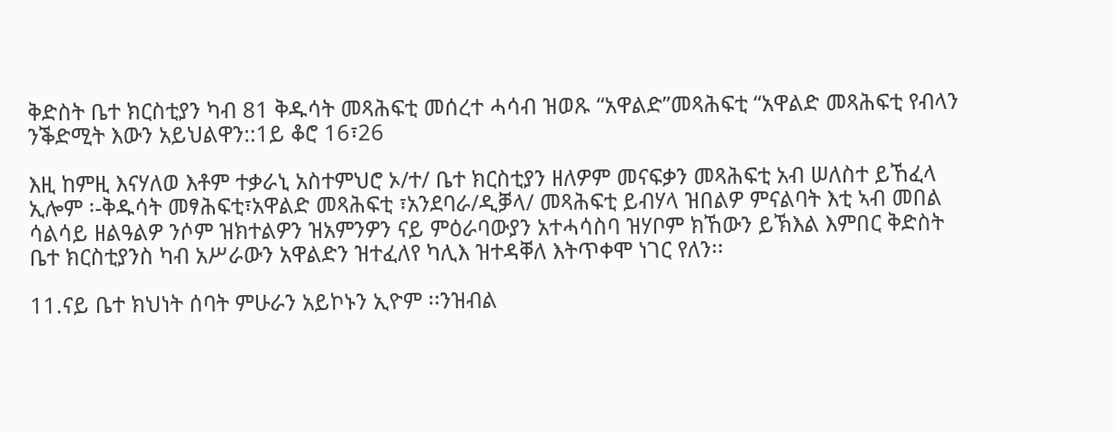ቅድስት ቤተ ክርስቲያን ካብ 81 ቅዱሳት መጻሕፍቲ መሰረተ ሓሳብ ዝወጹ “አዋልድ”መጻሕፍቲ “አዋልድ መጻሕፍቲ የብላን ንቕድሚት እውን አይህልዋን::1ይ ቆሮ 16፣26

እዚ ከምዚ እናሃለወ እቶም ተቃራኒ አስተምህሮ ኦ/ተ/ ቤተ ክርስቲያን ዘለዎም መናፍቃን መጻሕፍቲ አብ ሠለስተ ይኸፈላ ኢሎም ፡-ቅዱሳት መፃሕፍቲ፣አዋልድ መጻሕፍቲ ፣አንደባራ/ዲቓላ/ መጻሕፍቲ ይብሃላ ዝበልዎ ምናልባት እቲ ኣብ መበል ሳልሳይ ዘልዓልዎ ንሶም ዝክተልዎን ዝአምንዎን ናይ ምዕራባውያን አተሓሳስባ ዝሃቦም ክኸውን ይኽእል እምበር ቅድስት ቤተ ክርስቲያንስ ካብ አሥራውን አዋልድን ዝተፈለየ ካሊእ ዝተዳቐለ እትጥቀሞ ነገር የለን፡፡

11.ናይ ቤተ ክህነት ሰባት ምሁራን አይኮኑን ኢዮም ፡፡ንዝብል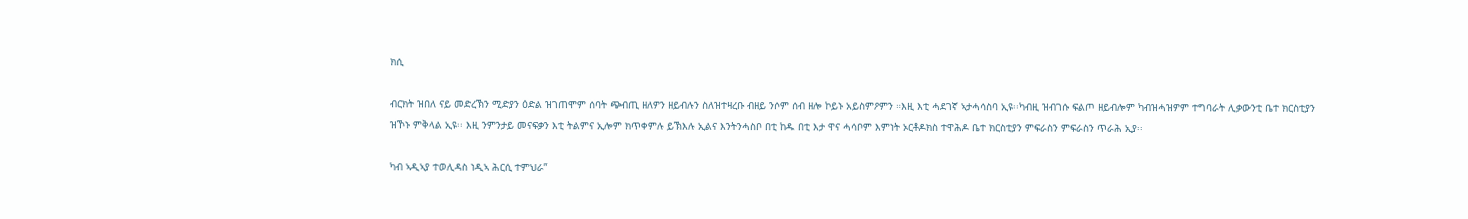ክሲ

ብርክት ዝበለ ናይ መድረኽን ሚድያን ዕድል ዝገጠሞም ሰባት ጭብጢ ዘለዎን ዘይብሉን ስለዝተዛረቡ ብዘይ ንሶም ሰብ ዘሎ ኮይኑ አይስምዖምን ።እዚ እቲ ሓደገኛ ኣታሓሳስባ ኢዩ፡፡ካብዚ ዝብገሱ ፍልጦ ዘይብሎም ካብዝሓዝዎም ተግባራት ሊቃውንቲ ቤተ ክርስቲያን ዝኾኑ ምቅላል ኢዩ፡፡ እዚ ንምንታይ መናፍቃን እቲ ትልምና ኢሎም ክጥቀምሉ ይኽእሉ ኢልና እንትንሓስቦ በቲ ከዱ በቲ እታ ዋና ሓሳቦም እምነት ኦርቶዶክስ ተዋሕዶ ቤተ ክርስቲያን ምፍራስን ምፍራስን ጥራሕ ኢያ፡፡

ካብ ኣዲኣያ ተወሊዳስ ነዲኣ ሕርሲ ተምህራ”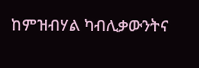ከምዝብሃል ካብሊቃውንትና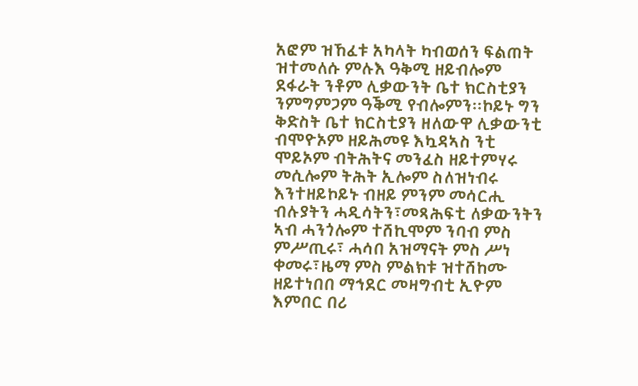አፎም ዝኸፈቱ አካላት ካብወሰን ፍልጠት ዝተመለሱ ምሉእ ዓቅሚ ዘይብሎም ደፋራት ንቶም ሊቃውንት ቤተ ክርስቲያን ንምግምጋም ዓቕሚ የብሎምን፡፡ኮይኑ ግን ቅድስት ቤተ ክርስቲያን ዘለውዋ ሊቃውንቲ ብሞዮኦም ዘይሕመዩ እኳዳኣስ ንቲ ሞይኦም ብትሕትና መንፈስ ዘይተምሃሩ መሲሎም ትሕት ኢሎም ስለዝነብሩ እንተዘይኮይኑ ብዘይ ምንም መሳርሒ ብሉያትን ሓዲሳትን፣መጻሕፍቲ ለቃውንትን ኣብ ሓንጎሎም ተሸኪሞም ንባብ ምስ ምሥጢሩ፣ ሓሳበ አዝማናት ምስ ሥነ ቀመሩ፣ዜማ ምስ ምልክቱ ዝተሸከሙ ዘይተነበበ ማኅደር መዛግብቲ ኢዮም እምበር በሪ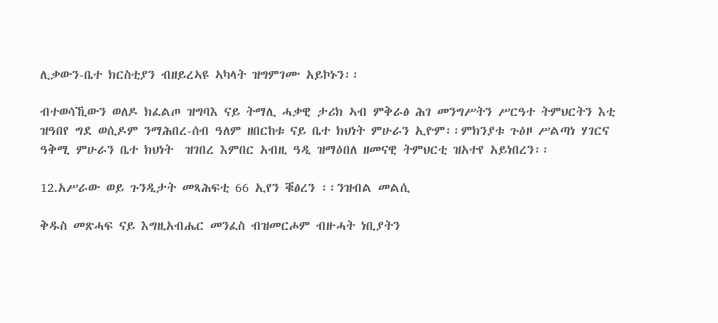ሊቃውን-ቤተ ክርስቲያን ብዘይረኣዩ ኣካላት ዝግምገሙ አይኮኑን፡፡

ብተወሳኺውን ወለዶ ክፈልጦ ዝግባእ ናይ ትማሊ ሓቃዊ ታሪክ ኣብ ምቅራፅ ሕገ መንግሥትን ሥርዓተ ትምህርትን እቲ ዝዓበየ ግደ ወሲዶም ንማሕበረ-ሰብ ዓለም ዘበርከቱ ናይ ቤተ ክህነት ምሁራን ኢዮም፡፡ምክንያቱ ጉዕዞ ሥልጣነ ሃገርና ዓቅሚ ምሁራን ቤተ ክህነት  ዝገበረ እምበር አብዚ ዓዲ ዝማዕበለ ዘመናዊ ትምህርቲ ዝአተየ አይነበረን፡፡

12.አሥራው ወይ ጉንዲታት መጻሕፍቲ 66 ኢየን ቑፅረን ፡፡ንዝብል መልሲ

ቅዱስ መጽሓፍ ናይ እግዚአብሔር መንፈስ ብዝመርሖም ብዙሓት ነቢያትን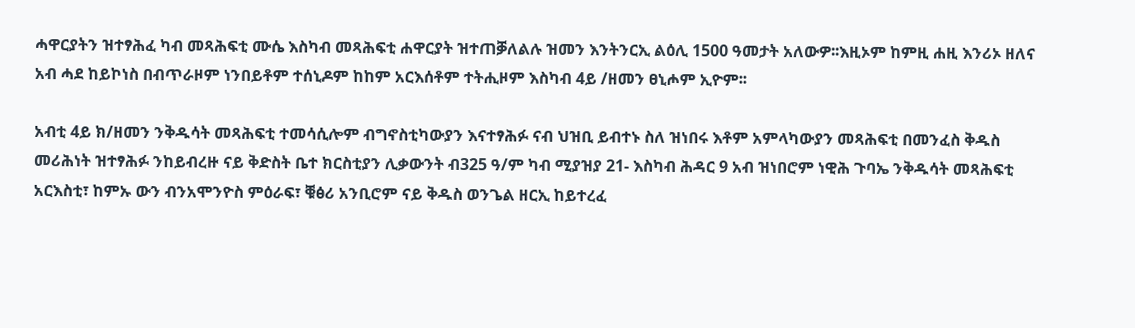ሓዋርያትን ዝተፃሕፈ ካብ መጻሕፍቲ ሙሴ እስካብ መጻሕፍቲ ሐዋርያት ዝተጠቓለልሉ ዝመን እንትንርኢ ልዕሊ 1500 ዓመታት አለውዎ፡፡እዚኦም ከምዚ ሐዚ እንሪኦ ዘለና አብ ሓደ ከይኮነስ በብጥራዞም ነንበይቶም ተሰኒዶም ከከም አርእሰቶም ተትሒዞም እስካብ 4ይ /ዘመን ፀኒሖም ኢዮም፡፡

አብቲ 4ይ ክ/ዘመን ንቅዱሳት መጻሕፍቲ ተመሳሲሎም ብግኖስቲካውያን እናተፃሕፉ ናብ ህዝቢ ይብተኑ ስለ ዝነበሩ እቶም አምላካውያን መጻሕፍቲ በመንፈስ ቅዱስ መሪሕነት ዝተፃሕፉ ንከይብረዙ ናይ ቅድስት ቤተ ክርስቲያን ሊቃውንት ብ325 ዓ/ም ካብ ሚያዝያ 21- እስካብ ሕዳር 9 አብ ዝነበሮም ነዊሕ ጉባኤ ንቅዱሳት መጻሕፍቲ አርእስቲ፣ ከምኡ ውን ብንአሞንዮስ ምዕራፍ፣ ቑፅሪ አንቢሮም ናይ ቅዱስ ወንጌል ዘርኢ ከይተረፈ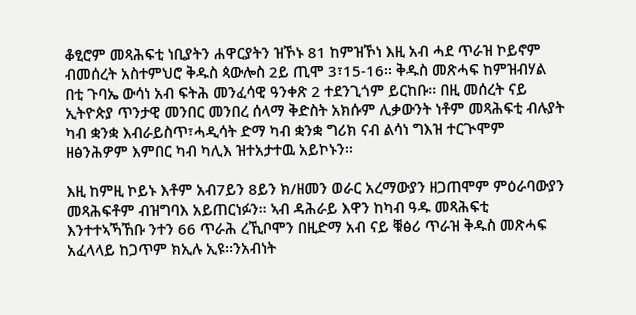ቆፂሮም መጻሕፍቲ ነቢያትን ሐዋርያትን ዝኾኑ 81 ከምዝኾነ እዚ አብ ሓደ ጥራዝ ኮይኖም ብመሰረት አስተምህሮ ቅዱስ ጳውሎስ 2ይ ጢሞ 3፣15-16፡፡ ቅዱስ መጽሓፍ ከምዝብሃል በቲ ጉባኤ ውሳነ አብ ፍትሕ መንፈሳዊ ዓንቀጽ 2 ተደንጊጎም ይርከቡ፡፡ በዚ መሰረት ናይ ኢትዮጵያ ጥንታዊ መንበር መንበረ ሰላማ ቅድስት አክሱም ሊቃውንት ነቶም መጻሕፍቲ ብሉያት ካብ ቋንቋ እብራይስጥ፣ሓዲሳት ድማ ካብ ቋንቋ ግሪክ ናብ ልሳነ ግእዝ ተርጒሞም ዘፅንሕዎም እምበር ካብ ካሊእ ዝተአታተዉ አይኮኑን፡፡

እዚ ከምዚ ኮይኑ እቶም አብ7ይን 8ይን ክ/ዘመን ወራር አረማውያን ዘጋጠሞም ምዕራባውያን መጻሕፍቶም ብዝግባእ አይጠርነፉን፡፡ ኣብ ዳሕራይ እዋን ከካብ ዓዱ መጻሕፍቲ እንተተኣኻኸቡ ንተን 66 ጥራሕ ረኺቦሞን በዚድማ አብ ናይ ቑፅሪ ጥራዝ ቅዱስ መጽሓፍ አፈላላይ ከጋጥም ክኢሉ ኢዩ፡፡ንአብነት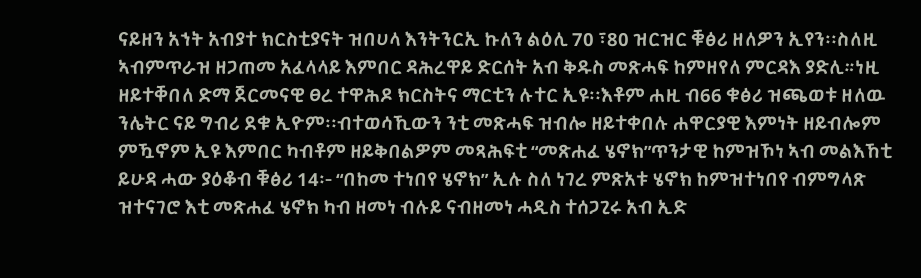ናይዘን አኀት አብያተ ክርስቲያናት ዝበሀላ እንትንርኢ ኩለን ልዕሊ 70 ፣80 ዝርዝር ቑፅሪ ዘለዎን ኢየን፡፡ስለዚ ኣብምጥራዝ ዘጋጠመ አፈላላይ እምበር ዳሕረዋይ ድርሰት አብ ቅዱስ መጽሓፍ ከምዘየለ ምርዳእ ያድሊ።ነዚ ዘይተቐበለ ድማ ጀርመናዊ ፀረ ተዋሕዶ ክርስትና ማርቲን ሉተር ኢዩ፡፡እቶም ሐዚ ብ66 ቁፅሪ ዝጫወቱ ዘለዉ ንሌትር ናይ ግብሪ ደቁ ኢዮም፡፡ብተወሳኺውን ንቲ መጽሓፍ ዝብሎ ዘይተቀበሉ ሐዋርያዊ እምነት ዘይብሎም ምዃኖም ኢዩ እምበር ካብቶም ዘይቅበልዎም መጻሕፍቲ “መጽሐፈ ሄኖክ”ጥንታዊ ከምዝኾነ ኣብ መልእኸቲ ይሁዳ ሓው ያዕቆብ ቑፅሪ 14፡- “በከመ ተነበየ ሄኖክ” ኢሉ ስለ ነገረ ምጽአቱ ሄኖክ ከምዝተነበየ ብምግላጽ ዝተናገሮ እቲ መጽሐፈ ሄኖክ ካብ ዘመነ ብሉይ ናብዘመነ ሓዲስ ተሰጋጊሩ አብ ኢድ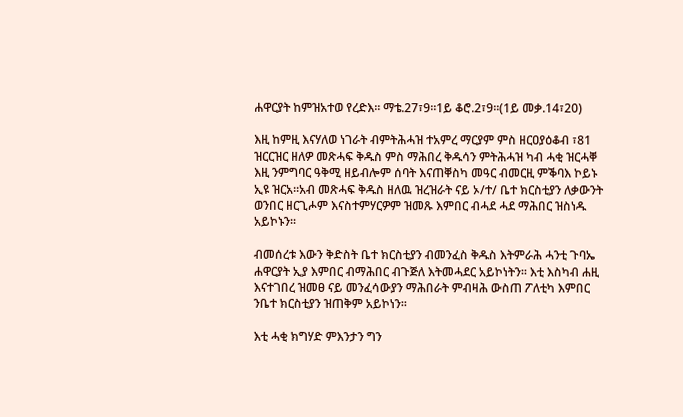ሐዋርያት ከምዝአተወ የረድእ፡፡ ማቴ.27፣9።1ይ ቆሮ.2፣9።(1ይ መቃ.14፣20)

እዚ ከምዚ እናሃለወ ነገራት ብምትሕሓዝ ተአምረ ማርያም ምስ ዘርዐያዕቆብ ፣81 ዝርርዝር ዘለዎ መጽሓፍ ቅዱስ ምስ ማሕበረ ቅዱሳን ምትሕሓዝ ካብ ሓቂ ዝርሓቐ እዚ ንምግባር ዓቅሚ ዘይብሎም ሰባት እናጠቐስካ መዓር ብመርዚ ምቕባእ ኮይኑ ኢዩ ዝርአ።አብ መጽሓፍ ቅዱስ ዘለዉ ዝረዝራት ናይ ኦ/ተ/ ቤተ ክርስቲያን ለቃውንት ወንበር ዘርጊሖም እናስተምሃርዎም ዝመጹ እምበር ብሓደ ሓደ ማሕበር ዝስነዱ አይኮኑን፡፡

ብመሰረቱ እውን ቅድስት ቤተ ክርስቲያን ብመንፈስ ቅዱስ እትምራሕ ሓንቲ ጉባኤ ሐዋርያት ኢያ እምበር ብማሕበር ብጉጅለ እትመሓደር አይኮነትን፡፡ እቲ እስካብ ሐዚ እናተገበረ ዝመፀ ናይ መንፈሳውያን ማሕበራት ምብዛሕ ውስጠ ፖለቲካ እምበር ንቤተ ክርስቲያን ዝጠቅም አይኮነን፡፡

እቲ ሓቂ ክግሃድ ምእንታን ግን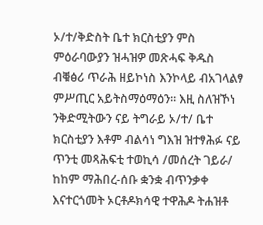ኦ/ተ/ቅድስት ቤተ ክርስቲያን ምስ ምዕራባውያን ዝሓዝዎ መጽሓፍ ቅዱስ ብቑፅሪ ጥራሕ ዘይኮነስ እንኮላይ ብአገላልፃ ምሥጢር አይትስማዕማዕን፡፡ እዚ ስለዝኾነ ንቅድሚትውን ናይ ትግራይ ኦ/ተ/ ቤተ ክርስቲያን እቶም ብልሳነ ግእዝ ዝተፃሕፉ ናይ ጥንቲ መጻሕፍቲ ተወኪሳ /መሰረት ገይራ/ ከከም ማሕበረ-ሰቡ ቋንቋ ብጥንቃቀ እናተርጎመት ኦርቶዶክሳዊ ተዋሕዶ ትሐዝቶ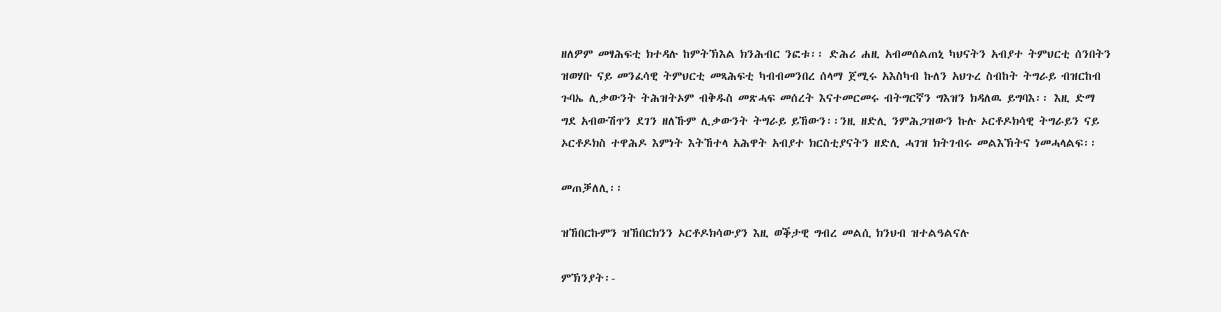ዘለዎም መፃሕፍቲ ክተዳሉ ከምትኽእል ክንሕብር ንፎቱ፡፡ ድሕሪ ሐዚ አብመሰልጠኒ ካህናትን አብያተ ትምህርቲ ሰንበትን ዝወሃቡ ናይ መንፈሳዊ ትምህርቲ መጻሕፍቲ ካብብመንበረ ሰላማ ጀሚሩ አእስካብ ኩለን አህጉረ ስብከት ትግራይ ብዝርከብ ጉባኤ ሊቃውንት ትሕዝትኦም ብቅዱስ መጽሓፍ መሰረት እናተመርመሩ ብትግርኛን ግእዝን ክዳለዉ ይግባእ፡፡ እዚ ድማ ግደ አብውሽጥን ደገን ዘለኹም ሊቃውንት ትግራይ ይኸውን፡፡ንዚ ዘድሊ ንምሕጋዝውን ኩሉ ኦርቶዶክሳዊ ትግራይን ናይ ኦርቶዶክስ ተዋሕዶ እምነት እትኸተላ አሕዋት አብያተ ክርስቲያናትን ዘድሊ ሓገዝ ክትገብሩ መልእኽትና ነመሓላልፍ፡፡

መጠቓለሊ፡፡

ዝኸበርኩምን ዝኸበርክንን ኦርቶዶክሳውያን እዚ ወቕታዊ ግብረ መልሲ ክንህብ ዝተልዓልናሉ

ምኽንያት፡-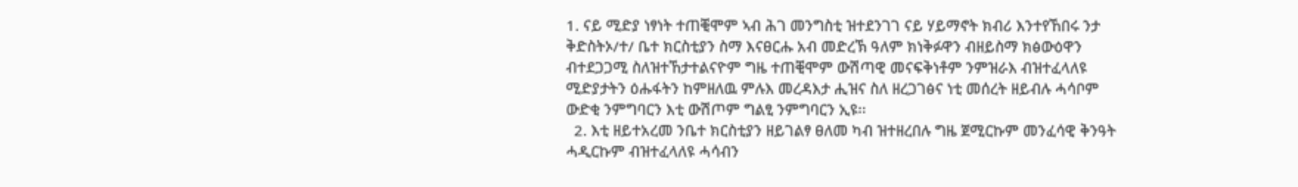1. ናይ ሚድያ ነፃነት ተጠቒሞም ኣብ ሕገ መንግስቲ ዝተደንገገ ናይ ሃይማኖት ክብሪ እንተየኸበሩ ንታ ቅድስትኦ/ተ/ ቤተ ክርስቲያን ስማ እናፀርሑ አብ መድረኽ ዓለም ክነቅፉዋን ብዘይስማ ክፅውዕዋን ብተደጋጋሚ ስለዝተኸታተልናዮም ግዜ ተጠቒሞም ውሽጣዊ መናፍቅነቶም ንምዝራእ ብዝተፈላለዩ ሚድያታትን ዕሑፋትን ከምዘለዉ ምሉእ መረዳእታ ሒዝና ስለ ዘረጋገፅና ነቲ መሰረት ዘይብሉ ሓሳቦም ውድቂ ንምግባርን እቲ ውሽጦም ግልፂ ንምግባርን ኢዩ፡፡
  2. እቲ ዘይተአረመ ንቤተ ክርስቲያን ዘይገልፃ ፀለመ ካብ ዝተዘረበሉ ግዜ ጀሚርኩም መንፈሳዊ ቅንዓት ሓዲርኩም ብዝተፈላለዩ ሓሳብን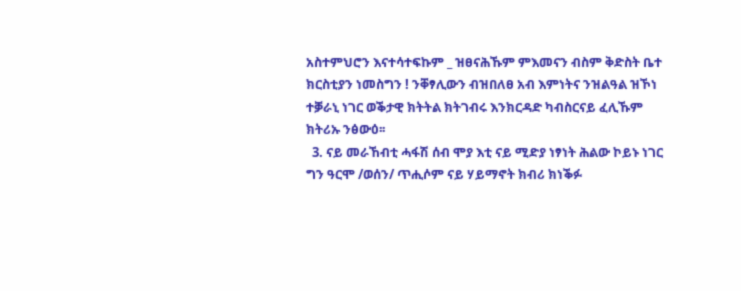አስተምህሮን እናተሳተፍኩም _ ዝፀናሕኹም ምእመናን ብስም ቅድስት ቤተ ክርስቲያን ነመስግን ! ንቐፃሊውን ብዝበለፀ አብ እምነትና ንዝልዓል ዝኾነ ተቓራኒ ነገር ወቕታዊ ክትትል ክትገብሩ እንክርዳድ ካብስርናይ ፈሊኹም ክትሪኡ ንፅውዕ፡፡
  3. ናይ መራኸብቲ ሓፋሽ ሰብ ሞያ እቲ ናይ ሚድያ ነፃነት ሕልው ኮይኑ ነገር ግን ዓርሞ /ወሰን/ ጥሒሶም ናይ ሃይማኖት ክብሪ ክነቕፉ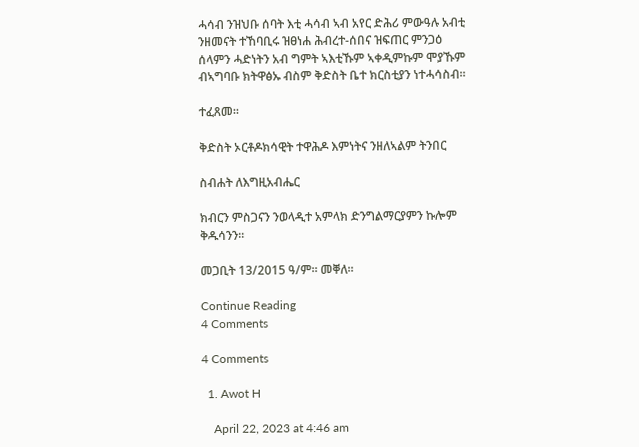ሓሳብ ንዝህቡ ሰባት እቲ ሓሳብ ኣብ አየር ድሕሪ ምውዓሉ አብቲ ንዘመናት ተኸባቢሩ ዝፀነሐ ሕብረተ-ሰበና ዝፍጠር ምንጋዕ ሰላምን ሓድነትን አብ ግምት ኣእቲኹም ኣቀዲምኩም ሞያኹም ብኣግባቡ ክትዋፅኡ ብስም ቅድስት ቤተ ክርስቲያን ነተሓሳስብ፡፡

ተፈጸመ፡፡

ቅድስት ኦርቶዶክሳዊት ተዋሕዶ እምነትና ንዘለኣልም ትንበር

ስብሐት ለእግዚአብሔር

ክብርን ምስጋናን ንወላዲተ አምላክ ድንግልማርያምን ኩሎም ቅዱሳንን።

መጋቢት 13/2015 ዓ/ም፡፡ መቐለ፡፡

Continue Reading
4 Comments

4 Comments

  1. Awot H

    April 22, 2023 at 4:46 am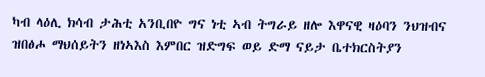ካብ ላዕሊ ክሳብ ታሕቲ አንቢበዮ ግና ነቲ ኣብ ትግራይ ዘሎ እዋናዊ ዛዕባን ንህዝብና ዝበፅሖ ማህሰይትን ዘነኣእስ እምበር ዝድግፍ ወይ ድማ ናይታ ቤተክርስትያን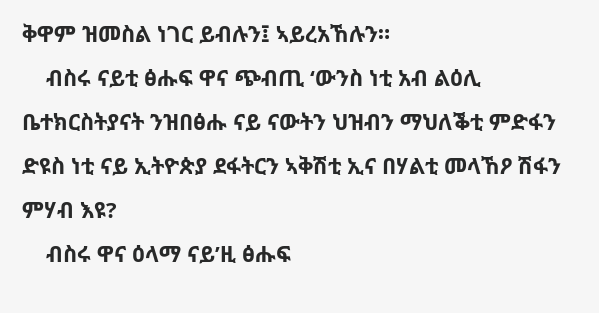ቅዋም ዝመስል ነገር ይብሉን፤ ኣይረአኸሉን።
    ብስሩ ናይቲ ፅሑፍ ዋና ጭብጢ ‘ውንስ ነቲ አብ ልዕሊ ቤተክርስትያናት ንዝበፅሑ ናይ ናውትን ህዝብን ማህለቕቲ ምድፋን ድዩስ ነቲ ናይ ኢትዮጵያ ደፋትርን ኣቅሽቲ ኢና በሃልቲ መላኸዖ ሽፋን ምሃብ እዩ?
    ብስሩ ዋና ዕላማ ናይ’ዚ ፅሑፍ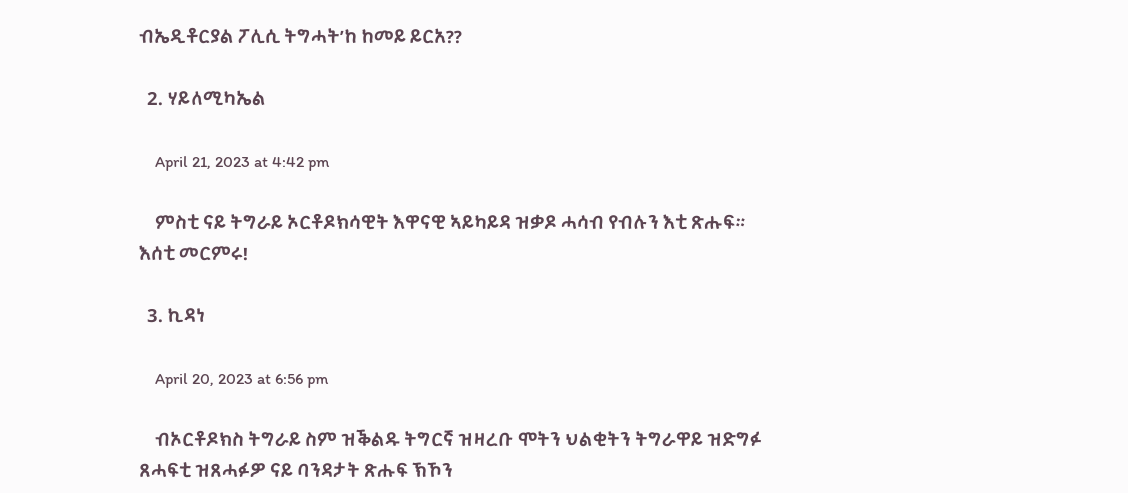ብኤዲቶርያል ፖሊሲ ትግሓት’ከ ከመይ ይርአ??

  2. ሃይለሚካኤል

    April 21, 2023 at 4:42 pm

    ምስቲ ናይ ትግራይ ኦርቶዶክሳዊት እዋናዊ ኣይካይዳ ዝቃዶ ሓሳብ የብሉን እቲ ጽሑፍ። እሰቲ መርምሩ!

  3. ኪዳነ

    April 20, 2023 at 6:56 pm

    ብኦርቶዶክስ ትግራይ ስም ዝቕልዱ ትግርኛ ዝዛረቡ ሞትን ህልቂትን ትግራዋይ ዝድግፉ ጸሓፍቲ ዝጸሓፉዎ ናይ ባንዳታት ጽሑፍ ኽኾን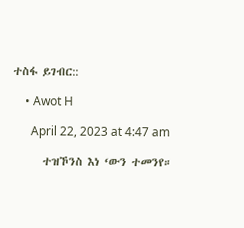ተስፋ ይገብር::

    • Awot H

      April 22, 2023 at 4:47 am

      ተዝኾንስ እነ ‘ውን ተመንየ።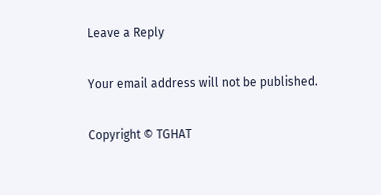Leave a Reply

Your email address will not be published.

Copyright © TGHAT